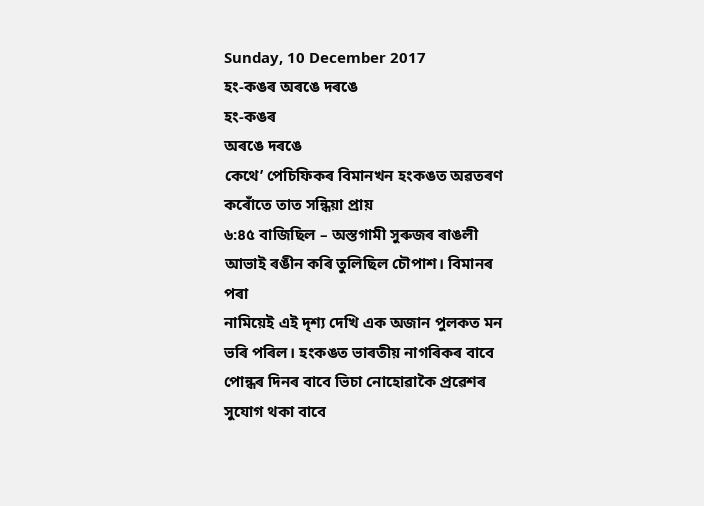Sunday, 10 December 2017
হং-কঙৰ অৰঙে দৰঙে
হং-কঙৰ
অৰঙে দৰঙে
কেথে’ পেচিফিকৰ বিমানখন হংকঙত অৱতৰণ কৰোঁতে তাত সন্ধিয়া প্ৰায়
৬:৪৫ বাজিছিল – অস্তগামী সুৰুজৰ ৰাঙলী আভাই ৰঙীন কৰি তুলিছিল চৌপাশ। বিমানৰ পৰা
নামিয়েই এই দৃশ্য দেখি এক অজান পুলকত মন ভৰি পৰিল। হংকঙত ভাৰতীয় নাগৰিকৰ বাবে
পোন্ধৰ দিনৰ বাবে ভিচা নোহোৱাকৈ প্ৰৱেশৰ সুযোগ থকা বাবে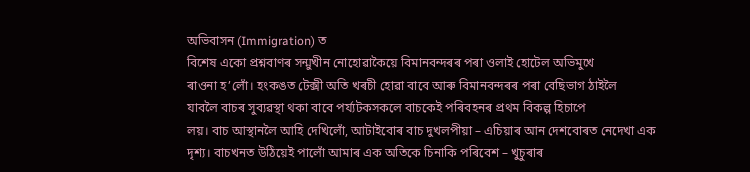অভিবাসন (Immigration) ত
বিশেষ একো প্ৰশ্নবাণৰ সন্মুখীন নোহোৱাকৈয়ে বিমানবন্দৰৰ পৰা ওলাই হোটেল অভিমুখে
ৰাওনা হ’লোঁ। হংকঙত টেক্সী অতি খৰচী হোৱা বাবে আৰু বিমানবন্দৰৰ পৰা বেছিভাগ ঠাইলৈ
যাবলৈ বাচৰ সুব্যৱস্থা থকা বাবে পৰ্য্যটকসকলে বাচকেই পৰিবহনৰ প্ৰথম বিকল্প হিচাপে
লয়। বাচ আস্থানলৈ আহি দেখিলোঁ, আটাইবোৰ বাচ দুখলপীয়া – এচিয়াৰ আন দেশবোৰত নেদেখা এক
দৃশ্য। বাচখনত উঠিয়েই পালোঁ আমাৰ এক অতিকে চিনাকি পৰিবেশ – খুচুৰাৰ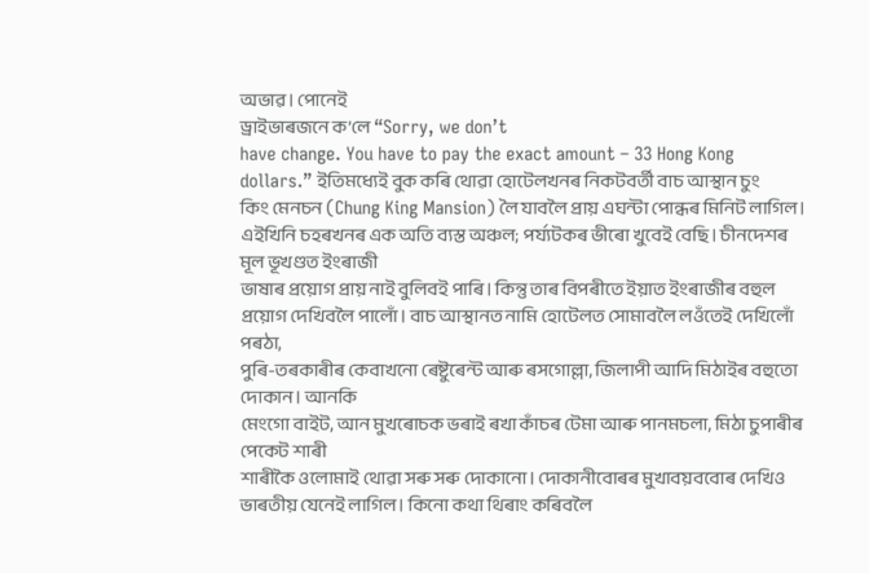অভাৱ। পোনেই
ড্ৰাইভাৰজনে ক’লে “Sorry, we don’t
have change. You have to pay the exact amount – 33 Hong Kong dollars.” ইতিমধ্যেই বুক কৰি থোৱা হোটেলখনৰ নিকটবৰ্তী বাচ আস্থান চুং
কিং মেনচন (Chung King Mansion) লৈ যাবলৈ প্ৰায় এঘন্টা পোন্ধৰ মিনিট লাগিল। এইখিনি চহৰখনৰ এক অতি ব্যস্ত অঞ্চল; পৰ্য্যটকৰ ভীৰো খুবেই বেছি। চীনদেশৰ মূল ভূখণ্ডত ইংৰাজী
ভাষাৰ প্ৰয়োগ প্ৰায় নাই বুলিবই পাৰি। কিন্তু তাৰ বিপৰীতে ইয়াত ইংৰাজীৰ বহুল
প্ৰয়োগ দেখিবলৈ পালোঁ। বাচ আস্থানত নামি হোটেলত সোমাবলৈ লওঁতেই দেখিলোঁ পৰঠা,
পুৰি-তৰকাৰীৰ কেবাখনো ৰেষ্টুৰেন্ট আৰু ৰসগোল্লা, জিলাপী আদি মিঠাইৰ বহুতো দোকান। আনকি
মেংগো বাইট, আন মুখৰোচক ভৰাই ৰখা কাঁচৰ টেমা আৰু পানমচলা, মিঠা চুপাৰীৰ পেকেট শাৰী
শাৰীকৈ ওলোমাই থোৱা সৰু সৰু দোকানো। দোকানীবোৰৰ মুখাবয়ববোৰ দেখিও ভাৰতীয় যেনেই লাগিল। কিনো কথা থিৰাং কৰিবলৈ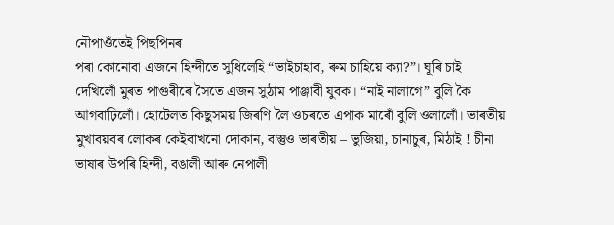নৌপাওঁতেই পিছপিনৰ
পৰা কোনোবা এজনে হিন্দীতে সুধিলেহি “ভাইচাহাব, ৰুম চাহিয়ে ক্যা?”। ঘূৰি চাই
দেখিলোঁ মুৰত পাগুৰীৰে সৈতে এজন সুঠাম পাঞ্জাবী যুবক। “নাই নালাগে” বুলি কৈ
আগবাঢ়িলোঁ। হোটেলত কিছুসময় জিৰণি লৈ ওচৰতে এপাক মাৰোঁ বুলি ওলালোঁ। ভাৰতীয়
মুখাবয়বৰ লোকৰ কেইবাখনো দোকান, বস্তুও ভাৰতীয় – ভুজিয়া, চানাচুৰ, মিঠাই ! চীনা
ভাষাৰ উপৰি হিন্দী, বঙালী আৰু নেপালী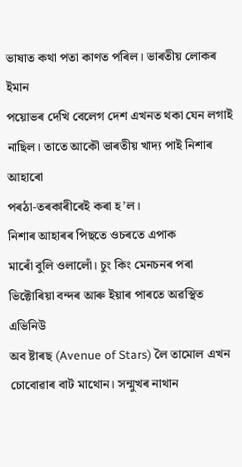ভাষাত কথা পতা কাণত পৰিল। ভাৰতীয় লোকৰ ইমান
পয়োভৰ দেখি বেলেগ দেশ এখনত থকা যেন লগাই নাছিল। তাতে আকৌ ভাৰতীয় খাদ্য পাই নিশাৰ আহাৰো
পৰঠা-তৰকাৰীৰেই কৰা হ’ল।
নিশাৰ আহাৰৰ পিছতে ওচৰতে এপাক
মাৰোঁ বুলি ওলালোঁ। চুং কিং মেনচনৰ পৰা ভিক্টোৰিয়া বন্দৰ আৰু ইয়াৰ পাৰতে অৱস্থিত এভিনিউ
অব ষ্টাৰছ (Avenue of Stars) লৈ তামোল এখন চোবোৱাৰ বাট মাথোন। সন্মুখৰ নাথান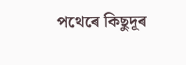পথেৰে কিছুদূৰ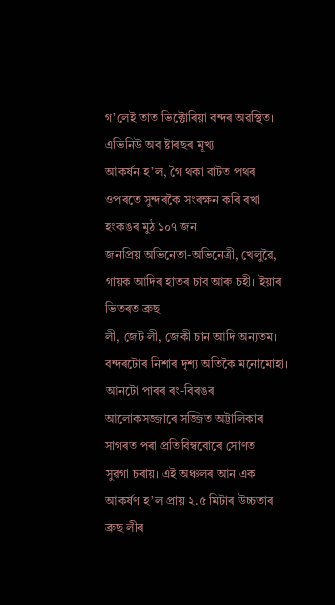গ’লেই তাত ভিক্টোৰিয়া বন্দৰ অৱস্থিত। এভিনিউ অব ষ্টাৰছৰ মূখ্য
আকৰ্ষন হ’ল, গৈ থকা বাটত পথৰ ওপৰতে সুন্দৰকৈ সংৰক্ষন কৰি ৰখা হংকঙৰ মুঠ ১০৭ জন
জনপ্ৰিয় অভিনেতা-অভিনেত্ৰী, খেলুৱৈ, গায়ক আদিৰ হাতৰ চাব আৰু চহী। ইয়াৰ ভিতৰত ব্ৰুছ
লী, জেট লী, জেকী চান আদি অন্যতম। বন্দৰটোৰ নিশাৰ দৃশ্য অতিকৈ মনোমোহা।
আনটো পাৰৰ ৰং-বিৰঙৰ আলোকসজ্জাৰে সজ্জিত অট্টালিকাৰ সাগৰত পৰা প্ৰতিবিম্ববোৰে সোণত
সুৱগা চৰায়। এই অঞ্চলৰ আন এক আকৰ্ষণ হ’ল প্ৰায় ২.৫ মিটাৰ উচ্চতাৰ ব্ৰুছ লীৰ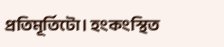প্ৰতিমূৰ্তিটো। হংকংস্থিত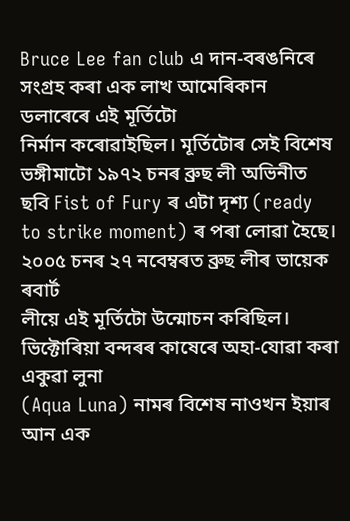Bruce Lee fan club এ দান-বৰঙনিৰে সংগ্ৰহ কৰা এক লাখ আমেৰিকান ডলাৰেৰে এই মূৰ্তিটো
নিৰ্মান কৰোৱাইছিল। মূৰ্তিটোৰ সেই বিশেষ ভঙ্গীমাটো ১৯৭২ চনৰ ব্ৰুছ লী অভিনীত
ছবি Fist of Fury ৰ এটা দৃশ্য (ready
to strike moment) ৰ পৰা লোৱা হৈছে। ২০০৫ চনৰ ২৭ নবেম্বৰত ব্ৰুছ লীৰ ভায়েক ৰবাৰ্ট
লীয়ে এই মূৰ্তিটো উন্মোচন কৰিছিল। ভিক্টোৰিয়া বন্দৰৰ কাষেৰে অহা-যোৱা কৰা একুৱা লুনা
(Aqua Luna) নামৰ বিশেষ নাওখন ইয়াৰ আন এক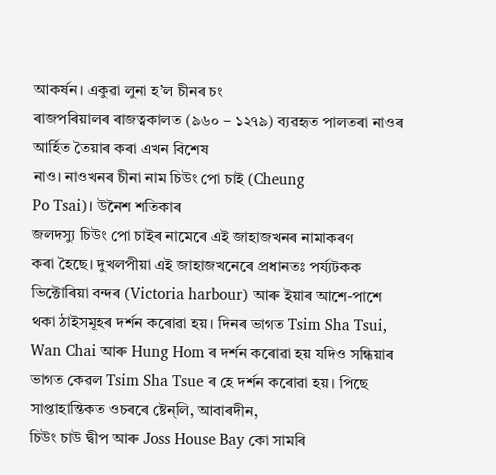আকৰ্ষন। একুৱা লুনা হ’ল চীনৰ চং
ৰাজপৰিয়ালৰ ৰাজত্বকালত (৯৬০ – ১২৭৯) ব্যৱহৃত পালতৰা নাওৰ আৰ্হিত তৈয়াৰ কৰা এখন বিশেষ
নাও। নাওখনৰ চীনা নাম চিউং পো চাই (Cheung
Po Tsai)। উনৈশ শতিকাৰ
জলদস্যু চিউং পো চাইৰ নামেৰে এই জাহাজখনৰ নামাকৰণ
কৰা হৈছে। দুখলপীয়া এই জাহাজখনেৰে প্ৰধানতঃ পৰ্য্যটকক ভিক্টোৰিয়া বন্দৰ (Victoria harbour) আৰু ইয়াৰ আশে-পাশে থকা ঠাইসমূহৰ দৰ্শন কৰোৱা হয়। দিনৰ ভাগত Tsim Sha Tsui, Wan Chai আৰু Hung Hom ৰ দৰ্শন কৰোৱা হয় যদিও সন্ধিয়াৰ ভাগত কেৱল Tsim Sha Tsue ৰ হে দৰ্শন কৰোৱা হয়। পিছে সাপ্তাহান্তিকত ওচৰৰে ষ্টেন্লি, আবাৰদীন,
চিউং চাউ দ্বীপ আৰু Joss House Bay কো সামৰি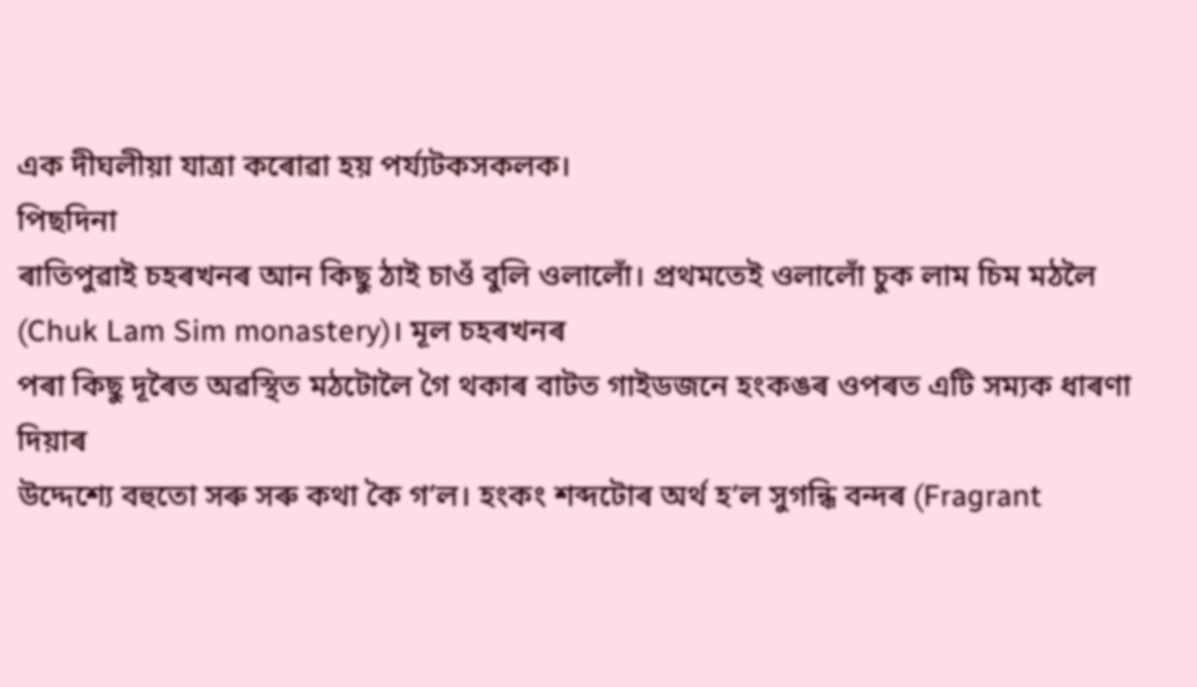এক দীঘলীয়া যাত্ৰা কৰোৱা হয় পৰ্য্যটকসকলক।
পিছদিনা
ৰাতিপুৱাই চহৰখনৰ আন কিছু ঠাই চাওঁ বুলি ওলালোঁ। প্ৰথমতেই ওলালোঁ চুক লাম চিম মঠলৈ
(Chuk Lam Sim monastery)। মূল চহৰখনৰ
পৰা কিছু দূৰৈত অৱস্থিত মঠটোলৈ গৈ থকাৰ বাটত গাইডজনে হংকঙৰ ওপৰত এটি সম্যক ধাৰণা দিয়াৰ
উদ্দেশ্যে বহুতো সৰু সৰু কথা কৈ গ’ল। হংকং শব্দটোৰ অৰ্থ হ’ল সুগন্ধি বন্দৰ (Fragrant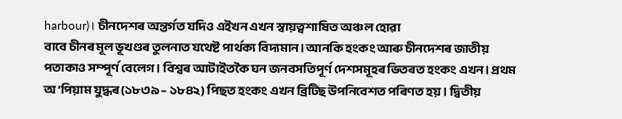harbour)। চীনদেশৰ অন্তৰ্গত যদিও এইখন এখন স্বায়ত্বশাষিত অঞ্চল হোৱা
বাবে চীনৰ মূল ভূখণ্ডৰ তুলনাত যথেষ্ট পাৰ্থক্য বিদ্যমান। আনকি হংকং আৰু চীনদেশৰ জাতীয়
পতাকাও সম্পূৰ্ণ বেলেগ। বিশ্বৰ আটাইতকৈ ঘন জনবসতিপূৰ্ণ দেশসমূহৰ ভিতৰত হংকং এখন। প্ৰথম
অ’পিয়াম যুদ্ধৰ (১৮৩৯ – ১৮৪২) পিছত হংকং এখন ব্ৰিটিছ উপনিবেশত পৰিণত হয়। দ্বিতীয়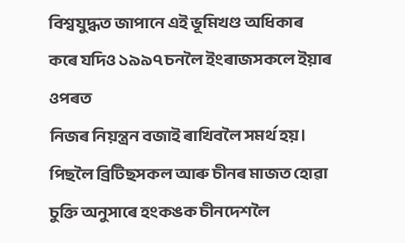বিশ্বযুদ্ধত জাপানে এই ভূমিখণ্ড অধিকাৰ কৰে যদিও ১৯৯৭ চনলৈ ইংৰাজসকলে ইয়াৰ ওপৰত
নিজৰ নিয়ন্ত্ৰন বজাই ৰাখিবলৈ সমৰ্থ হয়। পিছলৈ ব্ৰিটিছসকল আৰু চীনৰ মাজত হোৱা
চুক্তি অনুসাৰে হংকঙক চীনদেশলৈ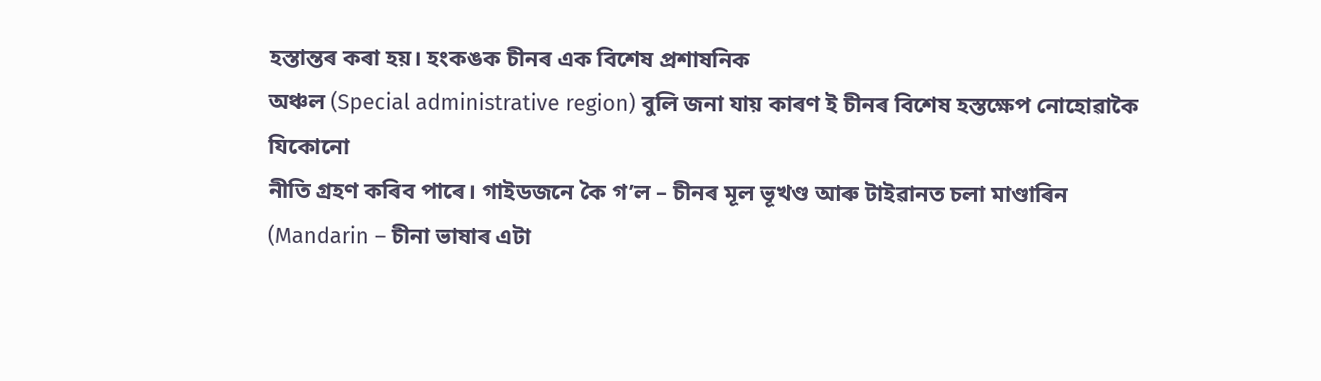হস্তান্তৰ কৰা হয়। হংকঙক চীনৰ এক বিশেষ প্ৰশাষনিক
অঞ্চল (Special administrative region) বুলি জনা যায় কাৰণ ই চীনৰ বিশেষ হস্তক্ষেপ নোহোৱাকৈ যিকোনো
নীতি গ্ৰহণ কৰিব পাৰে। গাইডজনে কৈ গ’ল – চীনৰ মূল ভূখণ্ড আৰু টাইৱানত চলা মাণ্ডাৰিন
(Mandarin – চীনা ভাষাৰ এটা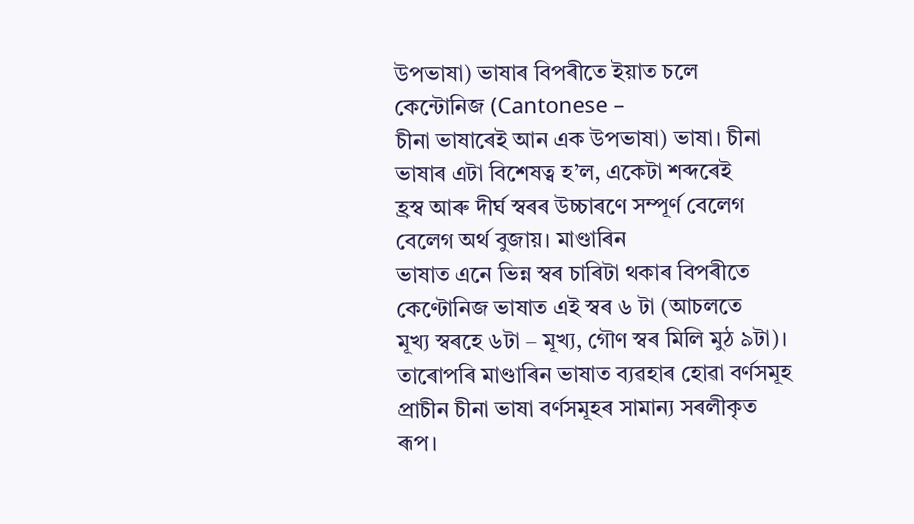উপভাষা) ভাষাৰ বিপৰীতে ইয়াত চলে কেন্টোনিজ (Cantonese –
চীনা ভাষাৰেই আন এক উপভাষা) ভাষা। চীনা ভাষাৰ এটা বিশেষত্ব হ’ল, একেটা শব্দৰেই
হ্ৰস্ব আৰু দীৰ্ঘ স্বৰৰ উচ্চাৰণে সম্পূৰ্ণ বেলেগ বেলেগ অৰ্থ বুজায়। মাণ্ডাৰিন
ভাষাত এনে ভিন্ন স্বৰ চাৰিটা থকাৰ বিপৰীতে কেণ্টোনিজ ভাষাত এই স্বৰ ৬ টা (আচলতে
মূখ্য স্বৰহে ৬টা – মূখ্য, গৌণ স্বৰ মিলি মুঠ ৯টা)। তাৰোপৰি মাণ্ডাৰিন ভাষাত ব্যৱহাৰ হোৱা বৰ্ণসমূহ
প্ৰাচীন চীনা ভাষা বৰ্ণসমূহৰ সামান্য সৰলীকৃত ৰূপ।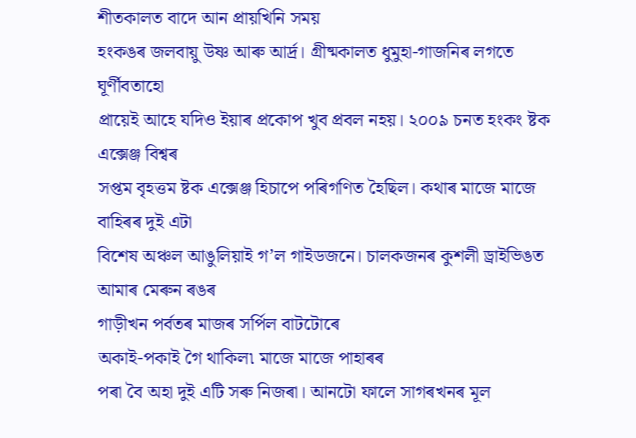শীতকালত বাদে আন প্ৰায়খিনি সময়
হংকঙৰ জলবায়ু উষ্ণ আৰু আৰ্দ্ৰ। গ্ৰীষ্মকালত ধুমুহা-গাজনিৰ লগতে ঘূৰ্ণীবতাহো
প্ৰায়েই আহে যদিও ইয়াৰ প্ৰকোপ খুব প্ৰবল নহয়। ২০০৯ চনত হংকং ষ্টক এক্সেঞ্জ বিশ্বৰ
সপ্তম বৃহত্তম ষ্টক এক্সেঞ্জ হিচাপে পৰিগণিত হৈছিল। কথাৰ মাজে মাজে বাহিৰৰ দুই এটা
বিশেষ অঞ্চল আঙুলিয়াই গ’ল গাইডজনে। চালকজনৰ কুশলী ড্ৰাইভিঙত আমাৰ মেৰুন ৰঙৰ
গাড়ীখন পৰ্বতৰ মাজৰ সৰ্পিল বাটটোৰে
অকাই-পকাই গৈ থাকিল৷ মাজে মাজে পাহাৰৰ
পৰা বৈ অহা দুই এটি সৰু নিজৰা। আনটো ফালে সাগৰখনৰ মূল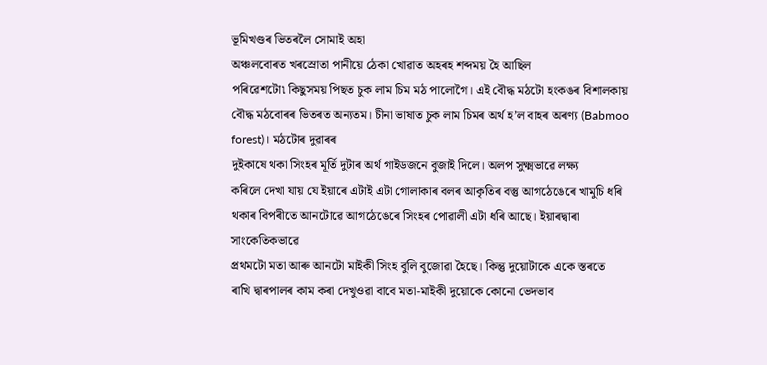ভূমিখণ্ডৰ ভিতৰলৈ সোমাই অহা
অঞ্চলবোৰত খৰস্ৰোতা পানীয়ে ঠেকা খোৱাত অহৰহ শব্দময় হৈ আছিল
পৰিৱেশটো৷ কিছুসময় পিছত চুক লাম চিম মঠ পালোগৈ। এই বৌদ্ধ মঠটো হংকঙৰ বিশালকায়
বৌদ্ধ মঠবোৰৰ ভিতৰত অন্যতম। চীনা ভাষাত চুক লাম চিমৰ অৰ্থ হ’ল বাহৰ অৰণ্য (Babmoo forest)। মঠটোৰ দুৱাৰৰ
দুইকাষে থকা সিংহৰ মূৰ্তি দুটাৰ অৰ্থ গাইডজনে বুজাই দিলে। অলপ সুক্ষ্মভাৱে লক্ষ্য
কৰিলে দেখা যায় যে ইয়াৰে এটাই এটা গোলাকাৰ বলৰ আকৃতিৰ বস্তু আগঠেঙেৰে খামুচি ধৰি
থকাৰ বিপৰীতে আনটোৱে আগঠেঙেৰে সিংহৰ পোৱালী এটা ধৰি আছে। ইয়াৰদ্বাৰা সাংকেতিকভাৱে
প্ৰথমটো মতা আৰু আনটো মাইকী সিংহ বুলি বুজোৱা হৈছে। কিন্তু দুয়োটাকে একে স্তৰতে
ৰাখি দ্বাৰপালৰ কাম কৰা দেখুওৱা বাবে মতা-মাইকী দুয়োকে কোনো ভেদভাব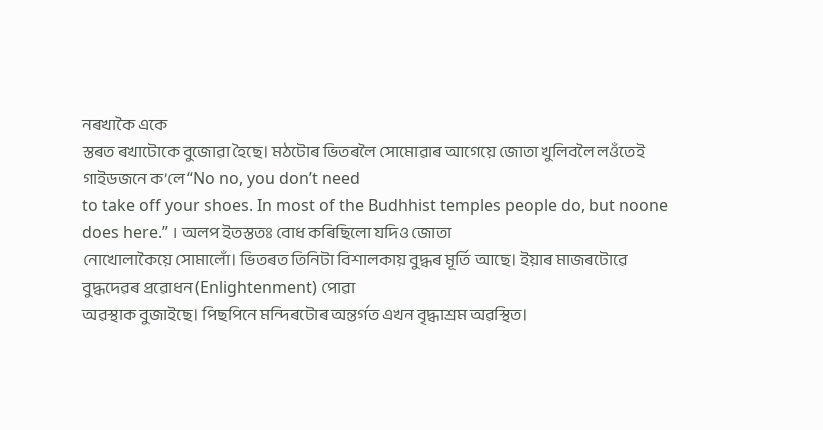নৰখাকৈ একে
স্তৰত ৰখাটোকে বুজোৱা হৈছে। মঠটোৰ ভিতৰলৈ সোমোৱাৰ আগেয়ে জোতা খুলিবলৈ লওঁতেই
গাইডজনে ক’লে “No no, you don’t need
to take off your shoes. In most of the Budhhist temples people do, but noone
does here.” । অলপ ইতস্ততঃ বোধ কৰিছিলো যদিও জোতা
নোখোলাকৈয়ে সোমালোঁ। ভিতৰত তিনিটা বিশালকায় বুদ্ধৰ মূৰ্তি আছে। ইয়াৰ মাজৰটোৱে
বুদ্ধদেৱৰ প্ৰৱোধন (Enlightenment) পোৱা
অৱস্থাক বুজাইছে। পিছপিনে মন্দিৰটোৰ অন্তৰ্গত এখন বৃদ্ধাশ্ৰম অৱস্থিত।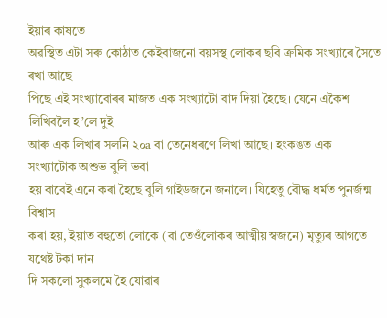ইয়াৰ কাষতে
অৱস্থিত এটা সৰু কোঠাত কেইবাজনো বয়সস্থ লোকৰ ছবি ক্ৰমিক সংখ্যাৰে সৈতে ৰখা আছে
পিছে এই সংখ্যাবোৰৰ মাজত এক সংখ্যাটো বাদ দিয়া হৈছে। যেনে একৈশ লিখিবলৈ হ’লে দুই
আৰু এক লিখাৰ সলনি ২০a বা তেনেধৰণে লিখা আছে। হংকঙত এক সংখ্যাটোক অশুভ বুলি ভবা
হয় বাবেই এনে কৰা হৈছে বুলি গাইডজনে জনালে। যিহেতু বৌদ্ধ ধৰ্মত পুনৰ্জন্ম বিশ্বাস
কৰা হয়, ইয়াত বহুতো লোকে (বা তেওঁলোকৰ আত্মীয় স্বজনে) মৃত্যুৰ আগতে যথেষ্ট টকা দান
দি সকলো সুকলমে হৈ যোৱাৰ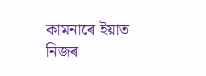কামনাৰে ইয়াত নিজৰ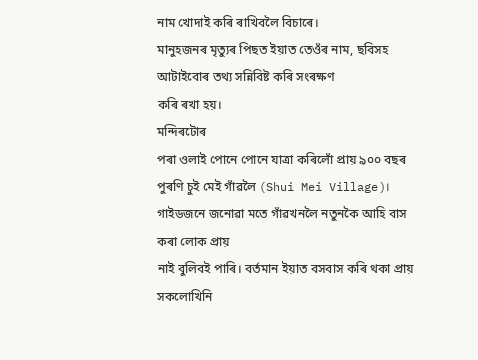নাম খোদাই কৰি ৰাখিবলৈ বিচাৰে।
মানুহজনৰ মৃত্যুৰ পিছত ইয়াত তেওঁৰ নাম, ছবিসহ আটাইবোৰ তথ্য সন্নিবিষ্ট কৰি সংৰক্ষণ
কৰি ৰখা হয়।
মন্দিৰটোৰ
পৰা ওলাই পোনে পোনে যাত্ৰা কৰিলোঁ প্ৰায় ৯০০ বছৰ পুৰণি চুই মেই গাঁৱলৈ (Shui Mei Village)। গাইডজনে জনোৱা মতে গাঁৱখনলৈ নতুনকৈ আহি বাস কৰা লোক প্ৰায়
নাই বুলিবই পাৰি। বৰ্তমান ইয়াত বসবাস কৰি থকা প্ৰায় সকলোখিনি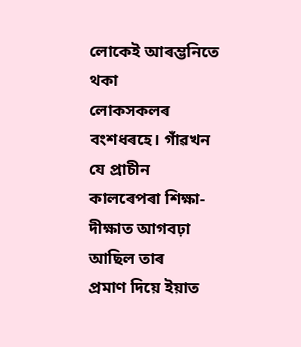লোকেই আৰম্ভনিতে থকা
লোকসকলৰ বংশধৰহে। গাঁৱখন যে প্ৰাচীন কালৰেপৰা শিক্ষা-দীক্ষাত আগবঢ়া আছিল তাৰ
প্ৰমাণ দিয়ে ইয়াত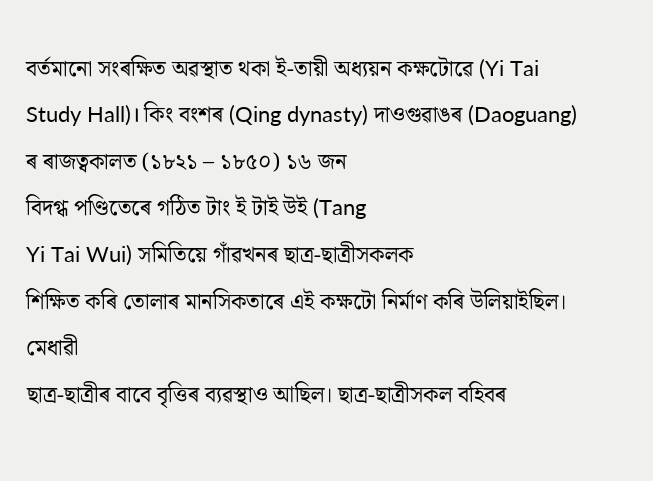বৰ্তমানো সংৰক্ষিত অৱস্থাত থকা ই-তায়ী অধ্যয়ন কক্ষটোৱে (Yi Tai Study Hall)। কিং বংশৰ (Qing dynasty) দাওগুৱাঙৰ (Daoguang)
ৰ ৰাজত্বকালত (১৮২১ – ১৮৫০) ১৬ জন
বিদগ্ধ পণ্ডিতেৰে গঠিত টাং ই টাই উই (Tang
Yi Tai Wui) সমিতিয়ে গাঁৱখনৰ ছাত্ৰ-ছাত্ৰীসকলক
শিক্ষিত কৰি তোলাৰ মানসিকতাৰে এই কক্ষটো নিৰ্মাণ কৰি উলিয়াইছিল। মেধাৱী
ছাত্ৰ-ছাত্ৰীৰ বাবে বৃত্তিৰ ব্যৱস্থাও আছিল। ছাত্ৰ-ছাত্ৰীসকল বহিবৰ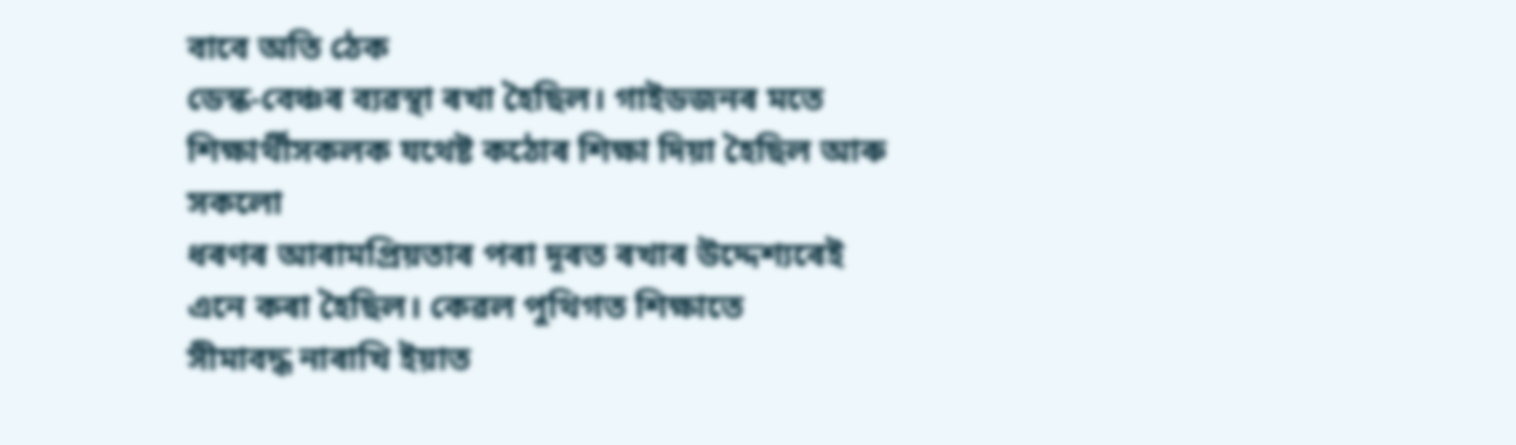বাবে অতি ঠেক
ডেস্ক-বেঞ্চৰ ব্যৱস্থা ৰখা হৈছিল। গাইডজনৰ মতে শিক্ষাৰ্থীসকলক যথেষ্ট কঠোৰ শিক্ষা দিয়া হৈছিল আৰু সকলো
ধৰণৰ আৰামপ্ৰিয়তাৰ পৰা দূৰত ৰখাৰ উদ্দেশ্যৰেই এনে কৰা হৈছিল। কেৱল পুথিগত শিক্ষাতে
সীমাবদ্ধ নাৰাখি ইয়াত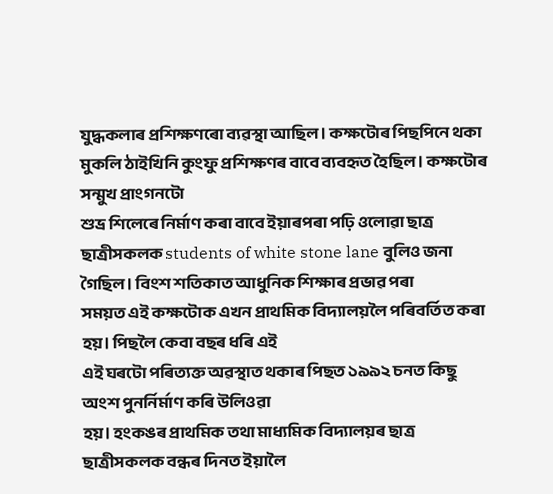যুদ্ধকলাৰ প্ৰশিক্ষণৰো ব্যৱস্থা আছিল। কক্ষটোৰ পিছপিনে থকা
মুকলি ঠাইখিনি কুংফু প্ৰশিক্ষণৰ বাবে ব্যবহৃত হৈছিল। কক্ষটোৰ সন্মুখ প্ৰাংগনটো
শুভ্ৰ শিলেৰে নিৰ্মাণ কৰা বাবে ইয়াৰপৰা পঢ়ি ওলোৱা ছাত্ৰ ছাত্ৰীসকলক students of white stone lane বুলিও জনা গৈছিল। বিংশ শতিকাত আধুনিক শিক্ষাৰ প্ৰভাৱ পৰা
সময়ত এই কক্ষটোক এখন প্ৰাথমিক বিদ্যালয়লৈ পৰিবৰ্তিত কৰা হয়। পিছলৈ কেবা বছৰ ধৰি এই
এই ঘৰটো পৰিত্যক্ত অৱস্থাত থকাৰ পিছত ১৯৯২ চনত কিছু অংশ পুনৰ্নিৰ্মাণ কৰি উলিওৱা
হয়। হংকঙৰ প্ৰাথমিক তথা মাধ্যমিক বিদ্যালয়ৰ ছাত্ৰ ছাত্ৰীসকলক বন্ধৰ দিনত ইয়ালৈ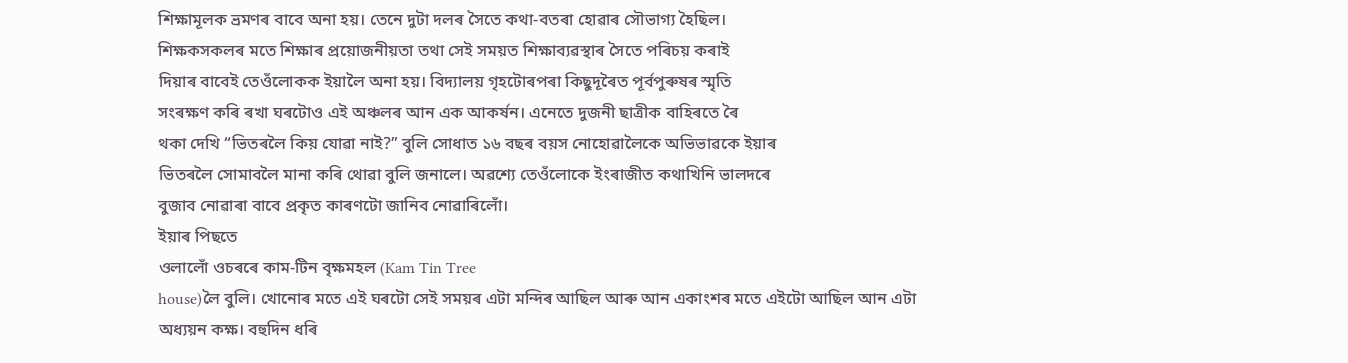শিক্ষামূলক ভ্ৰমণৰ বাবে অনা হয়। তেনে দুটা দলৰ সৈতে কথা-বতৰা হোৱাৰ সৌভাগ্য হৈছিল।
শিক্ষকসকলৰ মতে শিক্ষাৰ প্ৰয়োজনীয়তা তথা সেই সময়ত শিক্ষাব্যৱস্থাৰ সৈতে পৰিচয় কৰাই
দিয়াৰ বাবেই তেওঁলোকক ইয়ালৈ অনা হয়। বিদ্যালয় গৃহটোৰপৰা কিছুদূৰৈত পূৰ্বপুৰুষৰ স্মৃতি
সংৰক্ষণ কৰি ৰখা ঘৰটোও এই অঞ্চলৰ আন এক আকৰ্ষন। এনেতে দুজনী ছাত্ৰীক বাহিৰতে ৰৈ
থকা দেখি “ভিতৰলৈ কিয় যোৱা নাই?” বুলি সোধাত ১৬ বছৰ বয়স নোহোৱালৈকে অভিভাৱকে ইয়াৰ
ভিতৰলৈ সোমাবলৈ মানা কৰি থোৱা বুলি জনালে। অৱশ্যে তেওঁলোকে ইংৰাজীত কথাখিনি ভালদৰে
বুজাব নোৱাৰা বাবে প্ৰকৃত কাৰণটো জানিব নোৱাৰিলোঁ।
ইয়াৰ পিছতে
ওলালোঁ ওচৰৰে কাম-টিন বৃক্ষমহল (Kam Tin Tree
house)লৈ বুলি। খোনোৰ মতে এই ঘৰটো সেই সময়ৰ এটা মন্দিৰ আছিল আৰু আন একাংশৰ মতে এইটো আছিল আন এটা অধ্যয়ন কক্ষ। বহুদিন ধৰি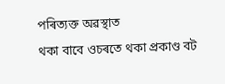পৰিত্যক্ত অৱস্থাত
থকা বাবে ওচৰতে থকা প্ৰকাণ্ড বট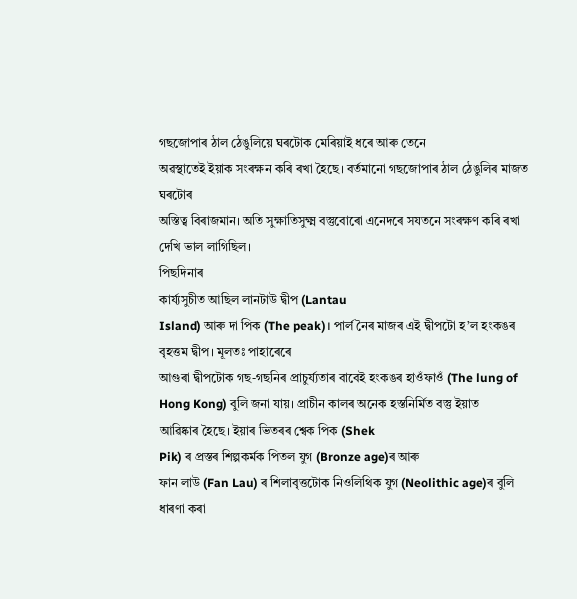গছজোপাৰ ঠাল ঠেঙুলিয়ে ঘৰটোক মেৰিয়াই ধৰে আৰু তেনে
অৱস্থাতেই ইয়াক সংৰক্ষন কৰি ৰখা হৈছে। বৰ্তমানো গছজোপাৰ ঠাল ঠেঙুলিৰ মাজত ঘৰটোৰ
অস্তিত্ব বিৰাজমান। অতি সুক্ষাতিসুক্ষ্ম বস্তুবোৰো এনেদৰে সযতনে সংৰক্ষণ কৰি ৰখা
দেখি ভাল লাগিছিল।
পিছদিনাৰ
কাৰ্য্যসুচীত আছিল লানটাউ দ্বীপ (Lantau
Island) আৰু দা পিক (The peak)। পাৰ্ল নৈৰ মাজৰ এই দ্বীপটো হ’ল হংকঙৰ বৃহত্তম দ্বীপ। মূলতঃ পাহাৰেৰে
আগুৰা দ্বীপটোক গছ-গছনিৰ প্ৰাচুৰ্য্যতাৰ বাবেই হংকঙৰ হাওঁফাওঁ (The lung of Hong Kong) বুলি জনা যায়। প্ৰাচীন কালৰ অনেক হস্তনিৰ্মিত বস্তু ইয়াত
আৱিষ্কাৰ হৈছে। ইয়াৰ ভিতৰৰ শ্বেক পিক (Shek
Pik) ৰ প্ৰস্তৰ শিল্পকৰ্মক পিতল যুগ (Bronze age)ৰ আৰু
ফান লাউ (Fan Lau) ৰ শিলাবৃত্তটোক নিওলিথিক যুগ (Neolithic age)ৰ বুলি ধাৰণা কৰা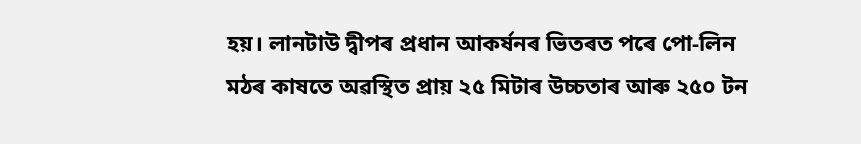হয়। লানটাউ দ্বীপৰ প্ৰধান আকৰ্ষনৰ ভিতৰত পৰে পো-লিন
মঠৰ কাষতে অৱস্থিত প্ৰায় ২৫ মিটাৰ উচ্চতাৰ আৰু ২৫০ টন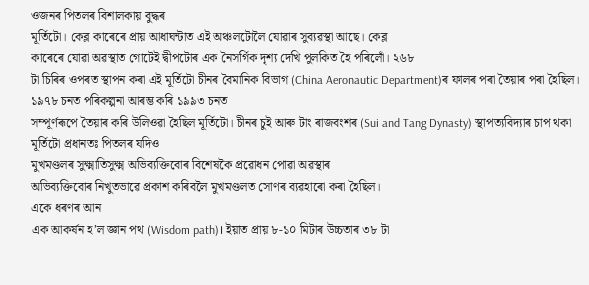ওজনৰ পিতলৰ বিশালকায় বুদ্ধৰ
মূৰ্তিটো। কেব্ল কাৰেৰে প্ৰায় আধাঘন্টাত এই অঞ্চলটোলৈ যোৱাৰ সুব্যৱস্থা আছে। কেব্ল
কাৰেৰে যোৱা অৱস্থাত গোটেই দ্বীপটোৰ এক নৈসৰ্গিক দৃশ্য দেখি পুলকিত হৈ পৰিলোঁ। ২৬৮
টা চিৰিৰ ওপৰত স্থাপন কৰা এই মূৰ্তিটো চীনৰ বৈমানিক বিভাগ (China Aeronautic Department)ৰ ফালৰ পৰা তৈয়াৰ পৰা হৈছিল। ১৯৭৮ চনত পৰিকল্পনা আৰম্ভ কৰি ১৯৯৩ চনত
সম্পূৰ্ণৰূপে তৈয়াৰ কৰি উলিওৱা হৈছিল মূৰ্তিটো। চীনৰ চুই আৰু টাং ৰাজবংশৰ (Sui and Tang Dynasty) স্থাপত্যবিদ্যাৰ চাপ থকা মূৰ্তিটো প্ৰধানতঃ পিতলৰ যদিও
মুখমণ্ডলৰ সুক্ষ্মাতিসুক্ষ্ম অভিব্যক্তিবোৰ বিশেষকৈ প্ৰৱোধন পোৱা অৱস্থাৰ
অভিব্যক্তিবোৰ নিখুতভাৱে প্ৰকাশ কৰিবলৈ মুখমণ্ডলত সোণৰ ব্যৱহাৰো কৰা হৈছিল।
একে ধৰণৰ আন
এক আকৰ্ষন হ’ল জ্ঞান পথ (Wisdom path)। ইয়াত প্ৰায় ৮-১০ মিটাৰ উচ্চতাৰ ৩৮ টা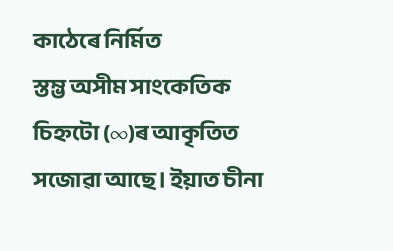কাঠেৰে নিৰ্মিত
স্তম্ভ অসীম সাংকেতিক চিহ্নটো (∞)ৰ আকৃতিত সজোৱা আছে। ইয়াত চীনা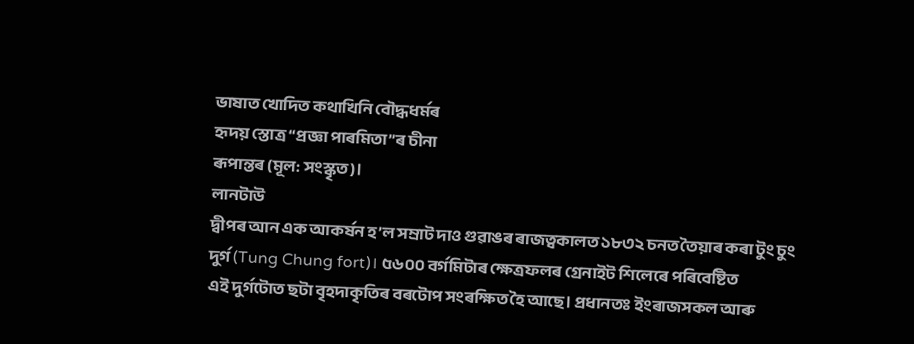ভাষাত খোদিত কথাখিনি বৌদ্ধধৰ্মৰ
হৃদয় স্তোত্ৰ “প্ৰজ্ঞা পাৰমিতা”ৰ চীনা
ৰূপান্তৰ (মূল: সংস্কৃত)।
লানটাউ
দ্বীপৰ আন এক আকৰ্ষন হ’ল সম্ৰাট দাও গুৱাঙৰ ৰাজত্বকালত ১৮৩২ চনত তৈয়াৰ কৰা টুং চুং
দুৰ্গ (Tung Chung fort)। ৫৬০০ বৰ্গমিটাৰ ক্ষেত্ৰফলৰ গ্ৰেনাইট শিলেৰে পৰিবেষ্টিত
এই দুৰ্গটোত ছটা বৃহদাকৃতিৰ বৰটোপ সংৰক্ষিত হৈ আছে। প্ৰধানতঃ ইংৰাজসকল আৰু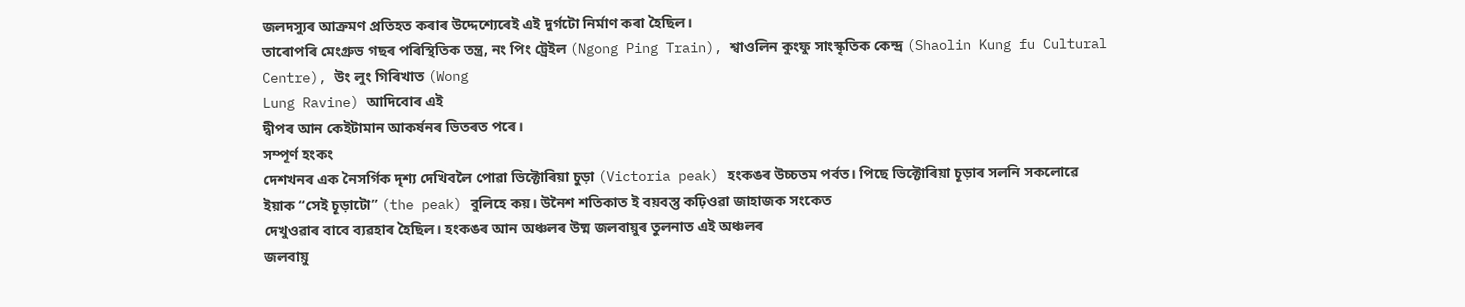জলদস্যুৰ আক্ৰমণ প্ৰতিহত কৰাৰ উদ্দেশ্যেৰেই এই দুৰ্গটো নিৰ্মাণ কৰা হৈছিল।
তাৰোপৰি মেংগ্ৰুভ গছৰ পৰিস্থিতিক তন্ত্ৰ, নং পিং ট্ৰেইল (Ngong Ping Train), শ্বাওলিন কুংফু সাংস্কৃতিক কেন্দ্ৰ (Shaolin Kung fu Cultural Centre), উং লুং গিৰিখাত (Wong
Lung Ravine) আদিবোৰ এই
দ্বীপৰ আন কেইটামান আকৰ্ষনৰ ভিতৰত পৰে।
সম্পূৰ্ণ হংকং
দেশখনৰ এক নৈসৰ্গিক দৃশ্য দেখিবলৈ পোৱা ভিক্টোৰিয়া চুড়া (Victoria peak) হংকঙৰ উচ্চতম পৰ্বত। পিছে ভিক্টোৰিয়া চূড়াৰ সলনি সকলোৱে
ইয়াক “সেই চূড়াটো” (the peak) বুলিহে কয়। উনৈশ শতিকাত ই বয়বস্তু কঢ়িওৱা জাহাজক সংকেত
দেখুওৱাৰ বাবে ব্যৱহাৰ হৈছিল। হংকঙৰ আন অঞ্চলৰ উষ্ম জলবায়ুৰ তুলনাত এই অঞ্চলৰ
জলবায়ু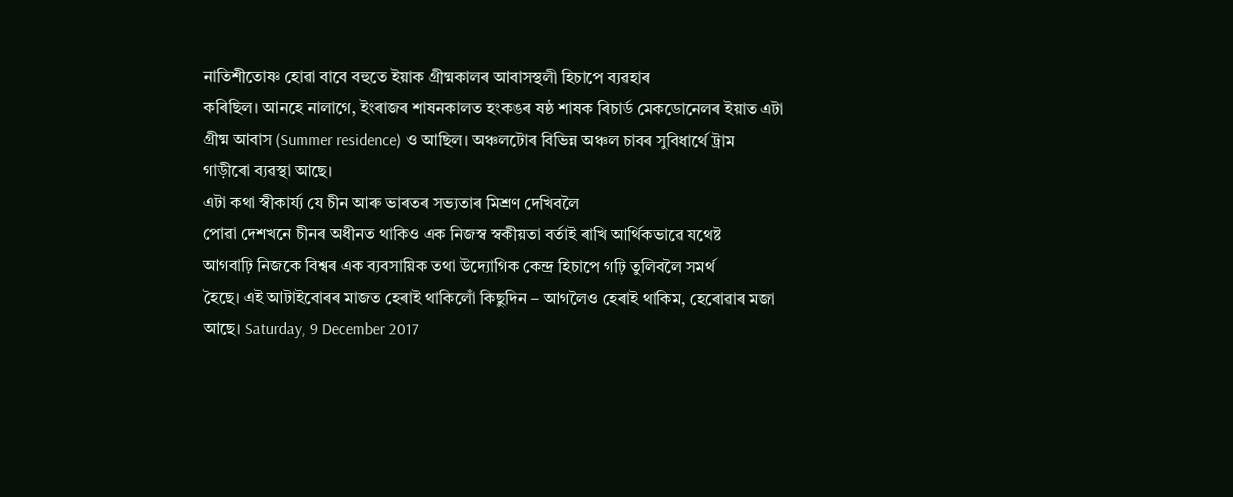নাতিশীতোষ্ণ হোৱা বাবে বহুতে ইয়াক গ্ৰীষ্মকালৰ আবাসস্থলী হিচাপে ব্যৱহাৰ
কৰিছিল। আনহে নালাগে, ইংৰাজৰ শাষনকালত হংকঙৰ ষষ্ঠ শাষক ৰিচাৰ্ড মেকডোনেলৰ ইয়াত এটা
গ্ৰীষ্ম আবাস (Summer residence) ও আছিল। অঞ্চলটোৰ বিভিন্ন অঞ্চল চাবৰ সুবিধাৰ্থে ট্ৰাম
গাড়ীৰো ব্যৱস্থা আছে।
এটা কথা স্বীকাৰ্য্য যে চীন আৰু ভাৰতৰ সভ্যতাৰ মিশ্ৰণ দেখিবলৈ
পোৱা দেশখনে চীনৰ অধীনত থাকিও এক নিজস্ব স্বকীয়তা বৰ্তাই ৰাখি আৰ্থিকভাৱে যথেষ্ট
আগবাঢ়ি নিজকে বিশ্বৰ এক ব্যবসায়িক তথা উদ্যোগিক কেন্দ্ৰ হিচাপে গঢ়ি তুলিবলৈ সমৰ্থ
হৈছে। এই আটাইবোৰৰ মাজত হেৰাই থাকিলোঁ কিছুদিন – আগলৈও হেৰাই থাকিম, হেৰোৱাৰ মজা
আছে। Saturday, 9 December 2017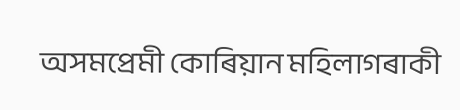অসমপ্ৰেমী কোৰিয়ান মহিলাগৰাকী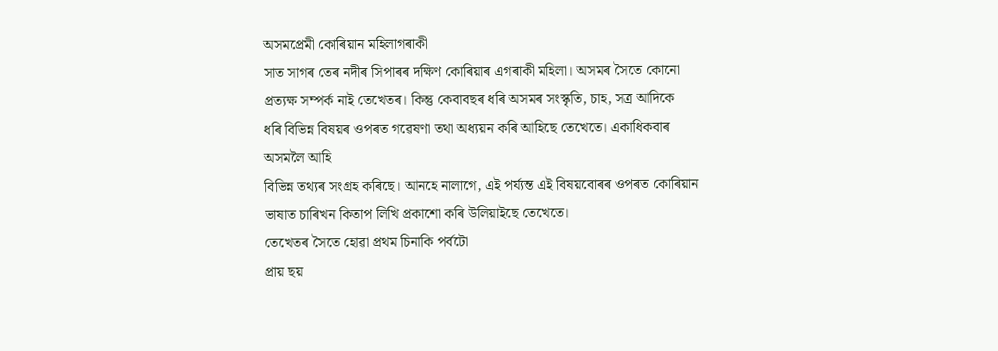অসমপ্ৰেমী কোৰিয়ান মহিলাগৰাকী
সাত সাগৰ তেৰ নদীৰ সিপাৰৰ দক্ষিণ কোৰিয়াৰ এগৰাকী মহিলা। অসমৰ সৈতে কোনো
প্ৰত্যক্ষ সম্পৰ্ক নাই তেখেতৰ। কিন্তু কেবাবছৰ ধৰি অসমৰ সংস্কৃতি, চাহ, সত্ৰ আদিকে
ধৰি বিভিন্ন বিষয়ৰ ওপৰত গৱেষণা তথা অধ্যয়ন কৰি আহিছে তেখেতে। একাধিকবাৰ অসমলৈ আহি
বিভিন্ন তথ্যৰ সংগ্ৰহ কৰিছে। আনহে নালাগে, এই পৰ্য্যন্ত এই বিষয়বোৰৰ ওপৰত কোৰিয়ান
ভাষাত চাৰিখন কিতাপ লিখি প্ৰকাশো কৰি উলিয়াইছে তেখেতে।
তেখেতৰ সৈতে হোৱা প্ৰথম চিনাকি পৰ্বটো
প্ৰায় ছয়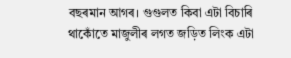বছৰমান আগৰ। গুগুলত কিবা এটা বিচাৰি থাকোঁতে মাজুলীৰ লগত জড়িত লিংক এটা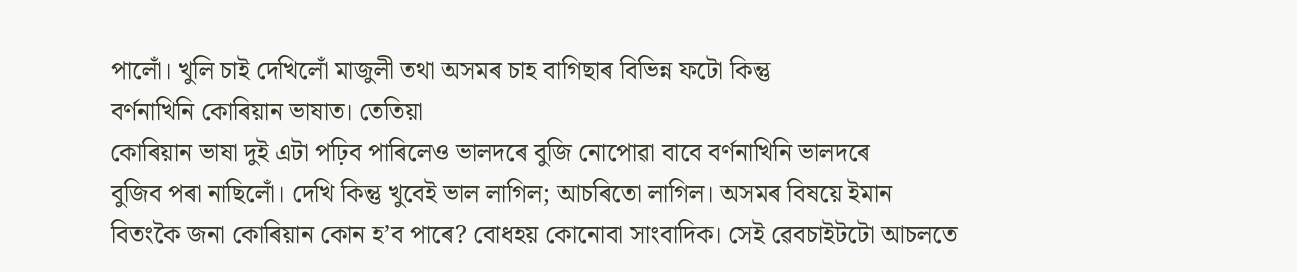পালোঁ। খুলি চাই দেখিলোঁ মাজুলী তথা অসমৰ চাহ বাগিছাৰ বিভিন্ন ফটো কিন্তু
বৰ্ণনাখিনি কোৰিয়ান ভাষাত। তেতিয়া
কোৰিয়ান ভাষা দুই এটা পঢ়িব পাৰিলেও ভালদৰে বুজি নোপোৱা বাবে বৰ্ণনাখিনি ভালদৰে
বুজিব পৰা নাছিলোঁ। দেখি কিন্তু খুবেই ভাল লাগিল; আচৰিতো লাগিল। অসমৰ বিষয়ে ইমান
বিতংকৈ জনা কোৰিয়ান কোন হ’ব পাৰে? বোধহয় কোনোবা সাংবাদিক। সেই ৱেবচাইটটো আচলতে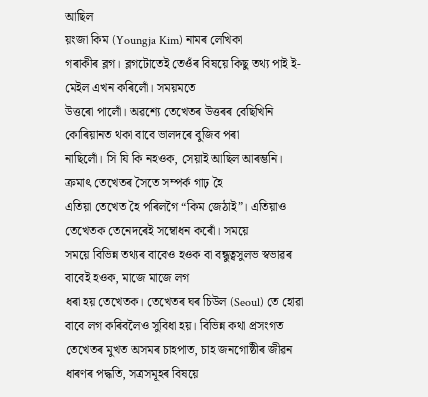আছিল
য়ংজা কিম (Youngja Kim) নামৰ লেখিকা
গৰাকীৰ ব্লগ। ব্লগটোতেই তেওঁৰ বিষয়ে কিছু তথ্য পাই ই-মেইল এখন কৰিলোঁ। সময়মতে
উত্তৰো পালোঁ। অৱশ্যে তেখেতৰ উত্তৰৰ বেছিখিনি কোৰিয়ানত থকা বাবে ভালদৰে বুজিব পৰা
নাছিলোঁ। সি যি কি নহওক, সেয়াই আছিল আৰম্ভনি। ক্ৰমাৎ তেখেতৰ সৈতে সম্পৰ্ক গাঢ় হৈ
এতিয়া তেখেত হৈ পৰিলগৈ “কিম জেঠাই”। এতিয়াও তেখেতক তেনেদৰেই সম্বোধন কৰোঁ। সময়ে
সময়ে বিভিন্ন তথ্যৰ বাবেও হওক বা বন্ধুত্বসুলভ স্বভাৱৰ বাবেই হওক, মাজে মাজে লগ
ধৰা হয় তেখেতক। তেখেতৰ ঘৰ চিউল (Seoul) তে হোৱা বাবে লগ কৰিবলৈও সুবিধা হয়। বিভিন্ন কথা প্ৰসংগত
তেখেতৰ মুখত অসমৰ চাহপাত, চাহ জনগোষ্ঠীৰ জীৱন ধাৰণৰ পদ্ধতি, সত্ৰসমূহৰ বিষয়ে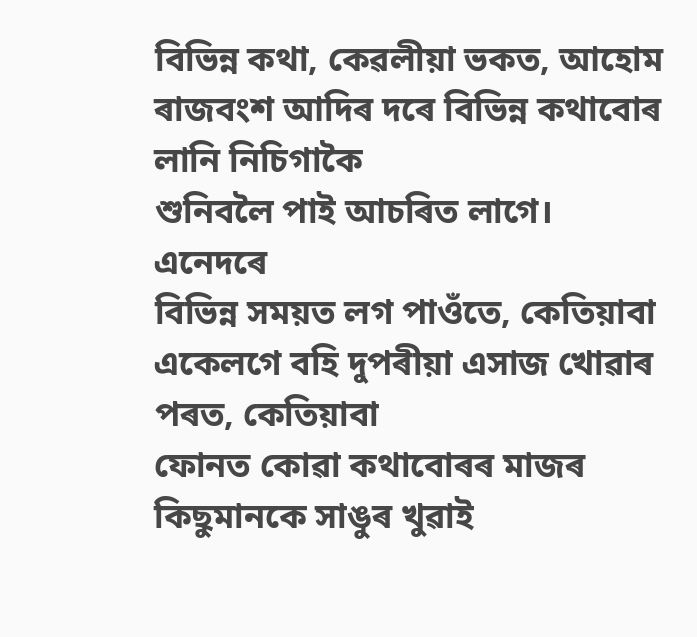বিভিন্ন কথা, কেৱলীয়া ভকত, আহোম ৰাজবংশ আদিৰ দৰে বিভিন্ন কথাবোৰ লানি নিচিগাকৈ
শুনিবলৈ পাই আচৰিত লাগে।
এনেদৰে
বিভিন্ন সময়ত লগ পাওঁতে, কেতিয়াবা একেলগে বহি দুপৰীয়া এসাজ খোৱাৰ পৰত, কেতিয়াবা
ফোনত কোৱা কথাবোৰৰ মাজৰ কিছুমানকে সাঙুৰ খুৱাই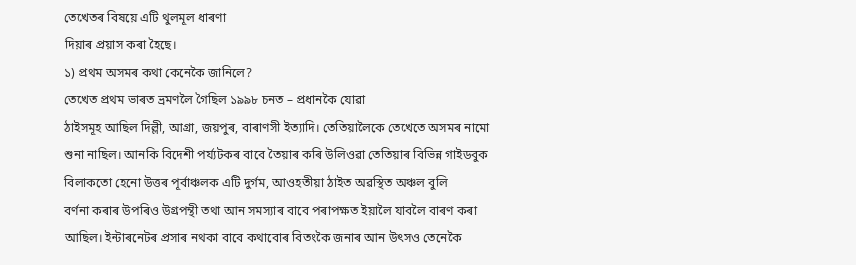তেখেতৰ বিষয়ে এটি থুলমূল ধাৰণা
দিয়াৰ প্ৰয়াস কৰা হৈছে।
১) প্ৰথম অসমৰ কথা কেনেকৈ জানিলে?
তেখেত প্ৰথম ভাৰত ভ্ৰমণলৈ গৈছিল ১৯৯৮ চনত – প্ৰধানকৈ যোৱা
ঠাইসমূহ আছিল দিল্লী, আগ্ৰা, জয়পুৰ, বাৰাণসী ইত্যাদি। তেতিয়ালৈকে তেখেতে অসমৰ নামো
শুনা নাছিল। আনকি বিদেশী পৰ্য্যটকৰ বাবে তৈয়াৰ কৰি উলিওৱা তেতিয়াৰ বিভিন্ন গাইডবুক
বিলাকতো হেনো উত্তৰ পূৰ্বাঞ্চলক এটি দুৰ্গম, আওহতীয়া ঠাইত অৱস্থিত অঞ্চল বুলি
বৰ্ণনা কৰাৰ উপৰিও উগ্ৰপন্থী তথা আন সমস্যাৰ বাবে পৰাপক্ষত ইয়ালৈ যাবলৈ বাৰণ কৰা
আছিল। ইন্টাৰনেটৰ প্ৰসাৰ নথকা বাবে কথাবোৰ বিতংকৈ জনাৰ আন উৎসও তেনেকৈ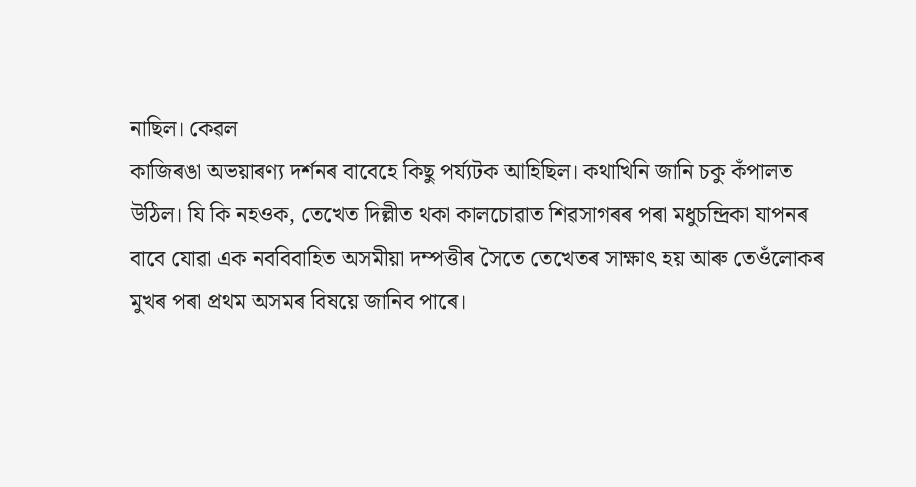নাছিল। কেৱল
কাজিৰঙা অভয়াৰণ্য দৰ্শনৰ বাবেহে কিছু পৰ্য্যটক আহিছিল। কথাখিনি জানি চকু কঁপালত
উঠিল। যি কি নহওক, তেখেত দিল্লীত থকা কালচোৱাত শিৱসাগৰৰ পৰা মধুচন্দ্ৰিকা যাপনৰ
বাবে যোৱা এক নববিবাহিত অসমীয়া দম্পত্তীৰ সৈতে তেখেতৰ সাক্ষাৎ হয় আৰু তেওঁলোকৰ
মুখৰ পৰা প্ৰথম অসমৰ বিষয়ে জানিব পাৰে।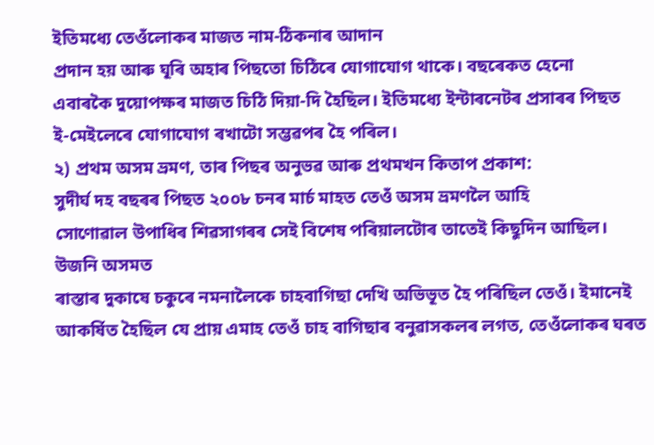ইতিমধ্যে তেওঁলোকৰ মাজত নাম-ঠিকনাৰ আদান
প্ৰদান হয় আৰু ঘূৰি অহাৰ পিছতো চিঠিৰে যোগাযোগ থাকে। বছৰেকত হেনো
এবাৰকৈ দুয়োপক্ষৰ মাজত চিঠি দিয়া-দি হৈছিল। ইতিমধ্যে ইন্টাৰনেটৰ প্ৰসাৰৰ পিছত
ই-মেইলেৰে যোগাযোগ ৰখাটো সম্ভৱপৰ হৈ পৰিল।
২) প্ৰথম অসম ভ্ৰমণ, তাৰ পিছৰ অনুভৱ আৰু প্ৰথমখন কিতাপ প্ৰকাশ:
সুদীৰ্ঘ দহ বছৰৰ পিছত ২০০৮ চনৰ মাৰ্চ মাহত তেওঁ অসম ভ্ৰমণলৈ আহি
সোণোৱাল উপাধিৰ শিৱসাগৰৰ সেই বিশেষ পৰিয়ালটোৰ তাতেই কিছুদিন আছিল। উজনি অসমত
ৰাস্তাৰ দুকাষে চকুৰে নমনালৈকে চাহবাগিছা দেখি অভিভূত হৈ পৰিছিল তেওঁ। ইমানেই
আকৰ্ষিত হৈছিল যে প্ৰায় এমাহ তেওঁ চাহ বাগিছাৰ বনুৱাসকলৰ লগত, তেওঁলোকৰ ঘৰত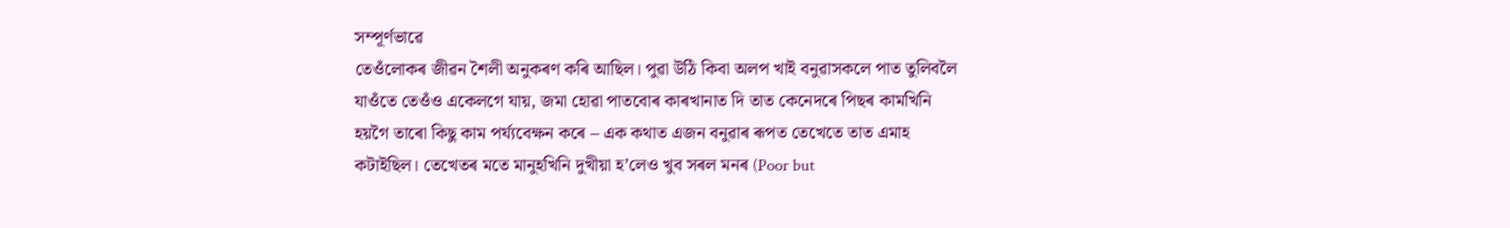সম্পূৰ্ণভাৱে
তেওঁলোকৰ জীৱন শৈলী অনুকৰণ কৰি আছিল। পুৱা উঠি কিবা অলপ খাই বনুৱাসকলে পাত তুলিবলৈ
যাওঁতে তেওঁও একেলগে যায়, জমা হোৱা পাতবোৰ কাৰখানাত দি তাত কেনেদৰে পিছৰ কামখিনি
হয়গৈ তাৰো কিছু কাম পৰ্য্যবেক্ষন কৰে – এক কথাত এজন বনুৱাৰ ৰূপত তেখেতে তাত এমাহ
কটাইছিল। তেখেতৰ মতে মানুহখিনি দুখীয়া হ’লেও খুব সৰল মনৰ (Poor but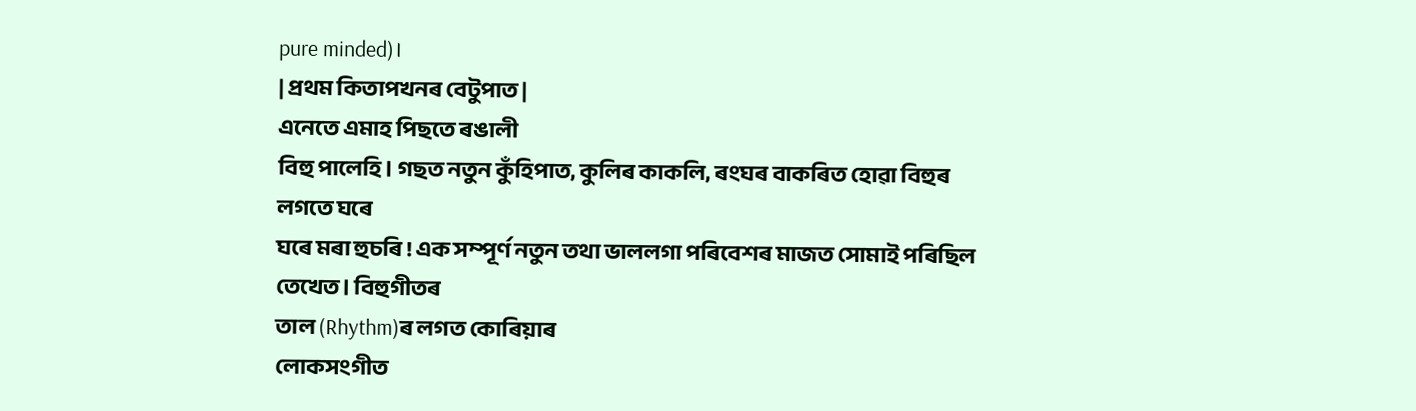pure minded)।
| প্ৰথম কিতাপখনৰ বেটুপাত |
এনেতে এমাহ পিছতে ৰঙালী
বিহু পালেহি। গছত নতুন কুঁহিপাত, কুলিৰ কাকলি, ৰংঘৰ বাকৰিত হোৱা বিহুৰ লগতে ঘৰে
ঘৰে মৰা হুচৰি ! এক সম্পূৰ্ণ নতুন তথা ভাললগা পৰিবেশৰ মাজত সোমাই পৰিছিল তেখেত। বিহুগীতৰ
তাল (Rhythm)ৰ লগত কোৰিয়াৰ
লোকসংগীত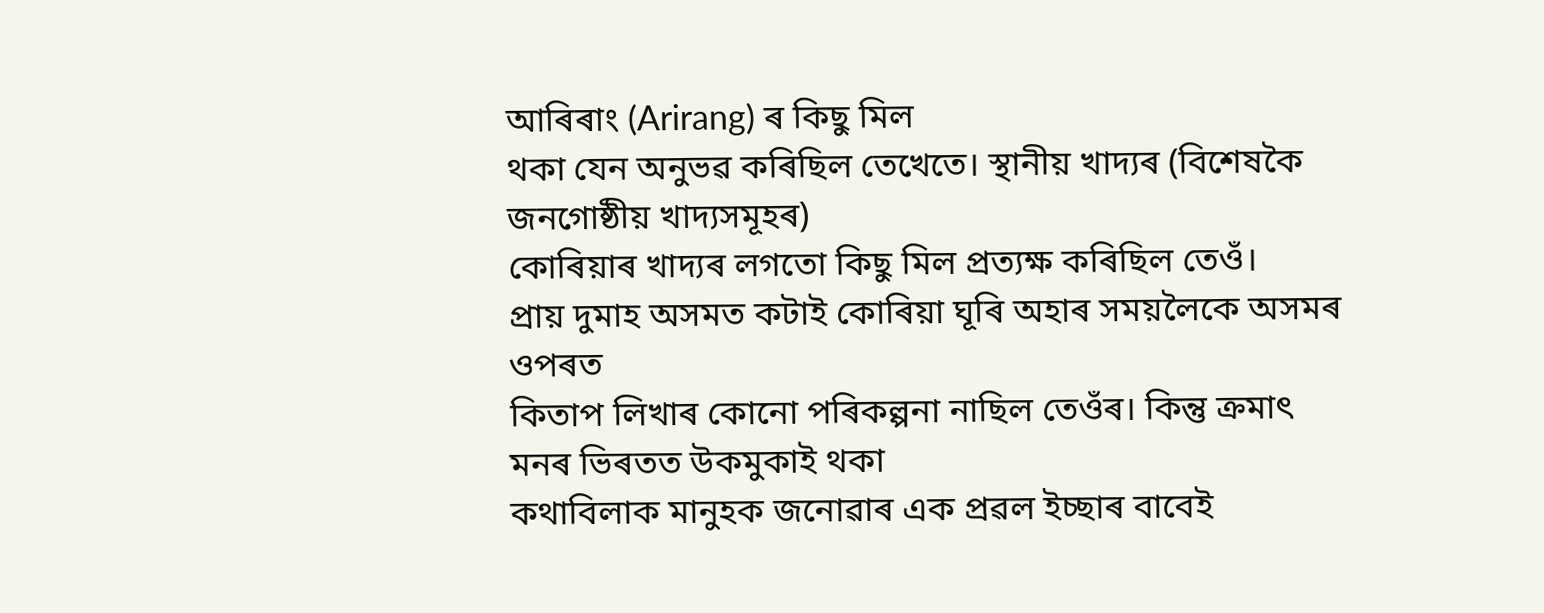আৰিৰাং (Arirang) ৰ কিছু মিল
থকা যেন অনুভৱ কৰিছিল তেখেতে। স্থানীয় খাদ্যৰ (বিশেষকৈ জনগোষ্ঠীয় খাদ্যসমূহৰ)
কোৰিয়াৰ খাদ্যৰ লগতো কিছু মিল প্ৰত্যক্ষ কৰিছিল তেওঁ।
প্ৰায় দুমাহ অসমত কটাই কোৰিয়া ঘূৰি অহাৰ সময়লৈকে অসমৰ ওপৰত
কিতাপ লিখাৰ কোনো পৰিকল্পনা নাছিল তেওঁৰ। কিন্তু ক্ৰমাৎ মনৰ ভিৰতত উকমুকাই থকা
কথাবিলাক মানুহক জনোৱাৰ এক প্ৰৱল ইচ্ছাৰ বাবেই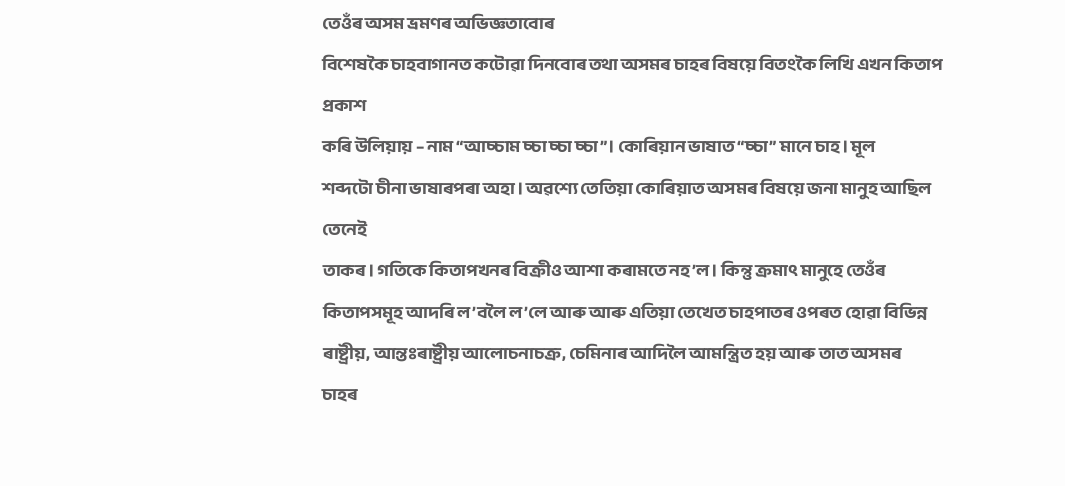তেওঁৰ অসম ভ্ৰমণৰ অভিজ্ঞতাবোৰ
বিশেষকৈ চাহবাগানত কটোৱা দিনবোৰ তথা অসমৰ চাহৰ বিষয়ে বিতংকৈ লিখি এখন কিতাপ প্ৰকাশ
কৰি উলিয়ায় – নাম “আচ্চাম চ্চা চ্চা চ্চা”। কোৰিয়ান ভাষাত “চ্চা” মানে চাহ। মূল
শব্দটো চীনা ভাষাৰপৰা অহা। অৱশ্যে তেতিয়া কোৰিয়াত অসমৰ বিষয়ে জনা মানুহ আছিল তেনেই
তাকৰ। গতিকে কিতাপখনৰ বিক্ৰীও আশা কৰামতে নহ’ল। কিন্তু ক্ৰমাৎ মানুহে তেওঁৰ
কিতাপসমূহ আদৰি ল’বলৈ ল’লে আৰু আৰু এতিয়া তেখেত চাহপাতৰ ওপৰত হোৱা বিভিন্ন
ৰাষ্ট্ৰীয়, আন্তঃৰাষ্ট্ৰীয় আলোচনাচক্ৰ, চেমিনাৰ আদিলৈ আমন্ত্ৰিত হয় আৰু তাত অসমৰ
চাহৰ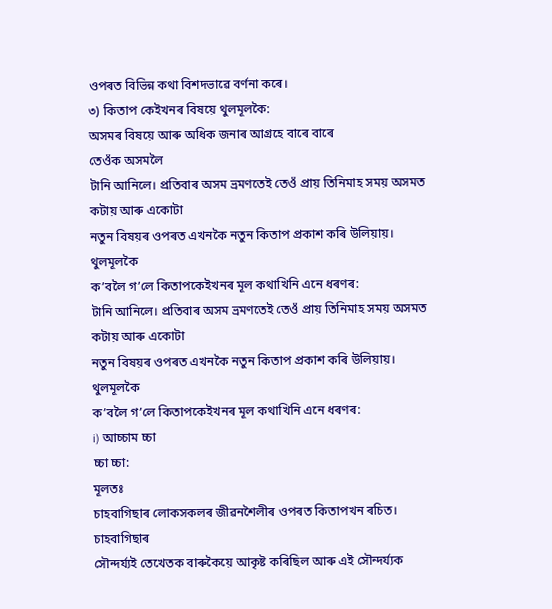ওপৰত বিভিন্ন কথা বিশদভাৱে বৰ্ণনা কৰে।
৩) কিতাপ কেইখনৰ বিষয়ে থুলমূলকৈ:
অসমৰ বিষয়ে আৰু অধিক জনাৰ আগ্ৰহে বাৰে বাৰে
তেওঁক অসমলৈ
টানি আনিলে। প্ৰতিবাৰ অসম ভ্ৰমণতেই তেওঁ প্ৰায় তিনিমাহ সময় অসমত কটায় আৰু একোটা
নতুন বিষয়ৰ ওপৰত এখনকৈ নতুন কিতাপ প্ৰকাশ কৰি উলিয়ায়। থুলমূলকৈ
ক’বলৈ গ’লে কিতাপকেইখনৰ মূল কথাখিনি এনে ধৰণৰ:
টানি আনিলে। প্ৰতিবাৰ অসম ভ্ৰমণতেই তেওঁ প্ৰায় তিনিমাহ সময় অসমত কটায় আৰু একোটা
নতুন বিষয়ৰ ওপৰত এখনকৈ নতুন কিতাপ প্ৰকাশ কৰি উলিয়ায়। থুলমূলকৈ
ক’বলৈ গ’লে কিতাপকেইখনৰ মূল কথাখিনি এনে ধৰণৰ:
i) আচ্চাম চ্চা
চ্চা চ্চা:
মূলতঃ
চাহবাগিছাৰ লোকসকলৰ জীৱনশৈলীৰ ওপৰত কিতাপখন ৰচিত। চাহবাগিছাৰ
সৌন্দৰ্য্যই তেখেতক বাৰুকৈয়ে আকৃষ্ট কৰিছিল আৰু এই সৌন্দৰ্য্যক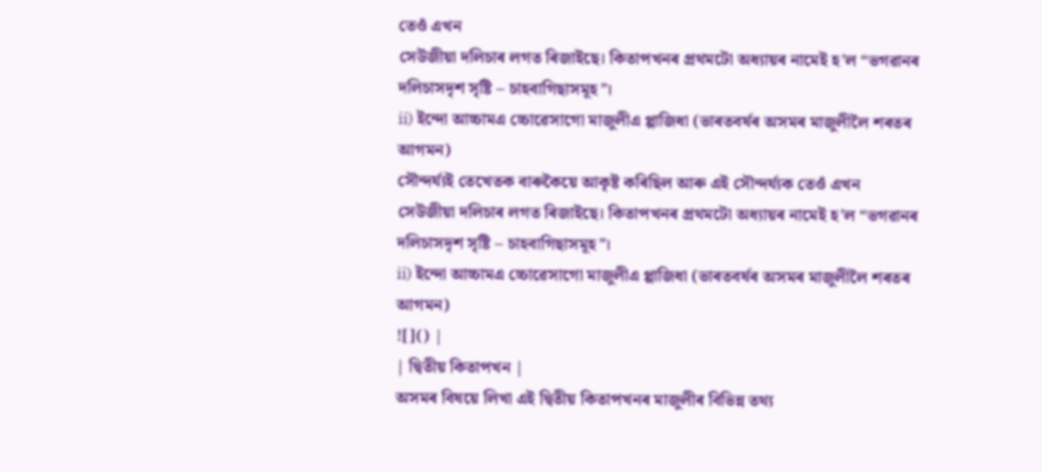তেওঁ এখন
সেউজীয়া দলিচাৰ লগত ৰিজাইছে। কিতাপখনৰ প্ৰথমটো অধ্যায়ৰ নামেই হ’ল “ভগৱানৰ
দলিচাসদৃশ সৃষ্টি – চাহবাগিছাসমূহ”।
ii) ইন্দো আচ্চামএ চ্চোৱেসাগো মাজুলীএ প্পাজিধা (ভাৰতবৰ্ষৰ অসমৰ মাজুলীলৈ শৰতৰ
আগমন)
সৌন্দৰ্য্যই তেখেতক বাৰুকৈয়ে আকৃষ্ট কৰিছিল আৰু এই সৌন্দৰ্য্যক তেওঁ এখন
সেউজীয়া দলিচাৰ লগত ৰিজাইছে। কিতাপখনৰ প্ৰথমটো অধ্যায়ৰ নামেই হ’ল “ভগৱানৰ
দলিচাসদৃশ সৃষ্টি – চাহবাগিছাসমূহ”।
ii) ইন্দো আচ্চামএ চ্চোৱেসাগো মাজুলীএ প্পাজিধা (ভাৰতবৰ্ষৰ অসমৰ মাজুলীলৈ শৰতৰ
আগমন)
![]() |
| দ্বিতীয় কিতাপখন |
অসমৰ বিষয়ে লিখা এই দ্বিতীয় কিতাপখনৰ মাজুলীৰ বিভিন্ন তথ্য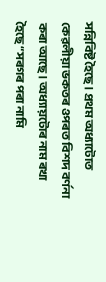সন্নিবিষ্ট হৈছে। প্ৰথম অধ্যাটোত কেৱলীয়া ভকতৰ ওপৰত বিশদ বৰ্ণনা কৰা আছে। অধ্যায়টোৰ নাম ৰখা হৈছে “সৰগৰ পৰা নামি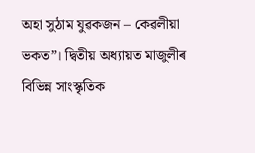অহা সুঠাম যুৱকজন – কেৱলীয়া ভকত”। দ্বিতীয় অধ্যায়ত মাজুলীৰ বিভিন্ন সাংস্কৃতিক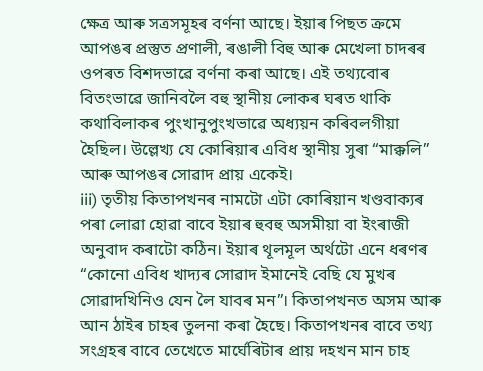ক্ষেত্ৰ আৰু সত্ৰসমূহৰ বৰ্ণনা আছে। ইয়াৰ পিছত ক্ৰমে আপঙৰ প্ৰস্তুত প্ৰণালী, ৰঙালী বিহু আৰু মেখেলা চাদৰৰ ওপৰত বিশদভাৱে বৰ্ণনা কৰা আছে। এই তথ্যবোৰ বিতংভাৱে জানিবলৈ বহু স্থানীয় লোকৰ ঘৰত থাকি কথাবিলাকৰ পুংখানুপুংখভাৱে অধ্যয়ন কৰিবলগীয়া হৈছিল। উল্লেখ্য যে কোৰিয়াৰ এবিধ স্থানীয় সুৰা “মাক্কলি” আৰু আপঙৰ সোৱাদ প্ৰায় একেই।
iii) তৃতীয় কিতাপখনৰ নামটো এটা কোৰিয়ান খণ্ডবাক্যৰ পৰা লোৱা হোৱা বাবে ইয়াৰ হুবহু অসমীয়া বা ইংৰাজী অনুবাদ কৰাটো কঠিন। ইয়াৰ থূলমূল অৰ্থটো এনে ধৰণৰ “কোনো এবিধ খাদ্যৰ সোৱাদ ইমানেই বেছি যে মুখৰ সোৱাদখিনিও যেন লৈ যাবৰ মন”। কিতাপখনত অসম আৰু আন ঠাইৰ চাহৰ তুলনা কৰা হৈছে। কিতাপখনৰ বাবে তথ্য সংগ্ৰহৰ বাবে তেখেতে মাৰ্ঘেৰিটাৰ প্ৰায় দহখন মান চাহ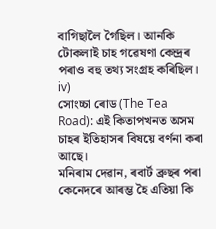বাগিছালৈ গৈছিল। আনকি টোকলাই চাহ গৱেষণা কেন্দ্ৰৰ পৰাও বহু তথ্য সংগ্ৰহ কৰিছিল।
iv)
সোংচ্চা ৰোড (The Tea Road): এই কিতাপখনত অসম চাহৰ ইতিহাসৰ বিষয়ে বৰ্ণনা কৰা আছে।
মনিৰাম দেৱান, ৰবাৰ্ট ব্ৰুছৰ পৰা কেনেদৰে আৰম্ভ হৈ এতিয়া কি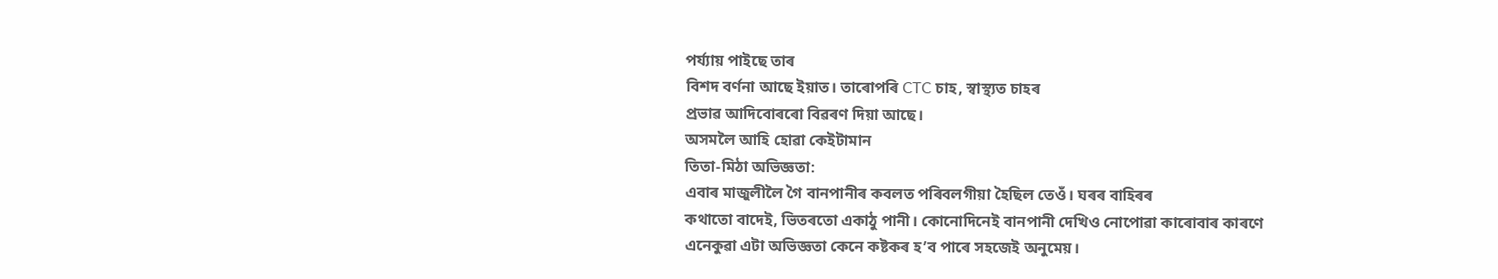পৰ্য্যায় পাইছে তাৰ
বিশদ বৰ্ণনা আছে ইয়াত। তাৰোপৰি CTC চাহ, স্বাস্থ্যত চাহৰ
প্ৰভাৱ আদিবোৰৰো বিৱৰণ দিয়া আছে।
অসমলৈ আহি হোৱা কেইটামান
তিতা-মিঠা অভিজ্ঞতা:
এবাৰ মাজুলীলৈ গৈ বানপানীৰ কবলত পৰিবলগীয়া হৈছিল তেওঁ। ঘৰৰ বাহিৰৰ
কথাতো বাদেই, ভিতৰতো একাঠু পানী। কোনোদিনেই বানপানী দেখিও নোপোৱা কাৰোবাৰ কাৰণে
এনেকুৱা এটা অভিজ্ঞতা কেনে কষ্টকৰ হ’ব পাৰে সহজেই অনুমেয়।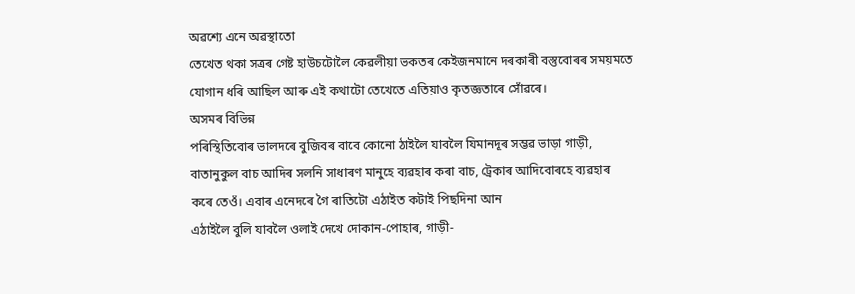অৱশ্যে এনে অৱস্থাতো
তেখেত থকা সত্ৰৰ গেষ্ট হাউচটোলৈ কেৱলীয়া ভকতৰ কেইজনমানে দৰকাৰী বস্তুবোৰৰ সময়মতে
যোগান ধৰি আছিল আৰু এই কথাটো তেখেতে এতিয়াও কৃতজ্ঞতাৰে সোঁৱৰে।
অসমৰ বিভিন্ন
পৰিস্থিতিবোৰ ভালদৰে বুজিবৰ বাবে কোনো ঠাইলৈ যাবলৈ যিমানদূৰ সম্ভৱ ভাড়া গাড়ী,
বাতানুকুল বাচ আদিৰ সলনি সাধাৰণ মানুহে ব্যৱহাৰ কৰা বাচ, ট্ৰেকাৰ আদিবোৰহে ব্যৱহাৰ
কৰে তেওঁ। এবাৰ এনেদৰে গৈ ৰাতিটো এঠাইত কটাই পিছদিনা আন
এঠাইলৈ বুলি যাবলৈ ওলাই দেখে দোকান-পোহাৰ, গাড়ী-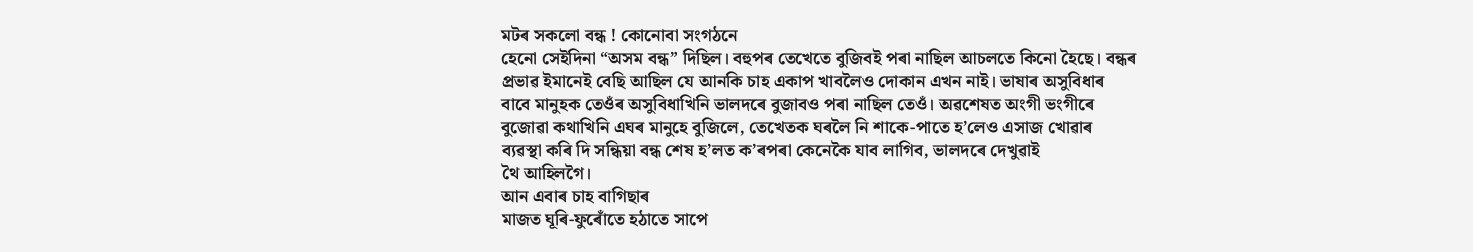মটৰ সকলো বন্ধ ! কোনোবা সংগঠনে
হেনো সেইদিনা “অসম বন্ধ” দিছিল। বহুপৰ তেখেতে বুজিবই পৰা নাছিল আচলতে কিনো হৈছে। বন্ধৰ
প্ৰভাৱ ইমানেই বেছি আছিল যে আনকি চাহ একাপ খাবলৈও দোকান এখন নাই। ভাষাৰ অসুবিধাৰ
বাবে মানুহক তেওঁৰ অসুবিধাখিনি ভালদৰে বুজাবও পৰা নাছিল তেওঁ। অৱশেষত অংগী ভংগীৰে
বুজোৱা কথাখিনি এঘৰ মানুহে বুজিলে, তেখেতক ঘৰলৈ নি শাকে-পাতে হ’লেও এসাজ খোৱাৰ
ব্যৱস্থা কৰি দি সন্ধিয়া বন্ধ শেষ হ’লত ক’ৰপৰা কেনেকৈ যাব লাগিব, ভালদৰে দেখুৱাই
থৈ আহিলগৈ।
আন এবাৰ চাহ বাগিছাৰ
মাজত ঘূৰি-ফুৰোঁতে হঠাতে সাপে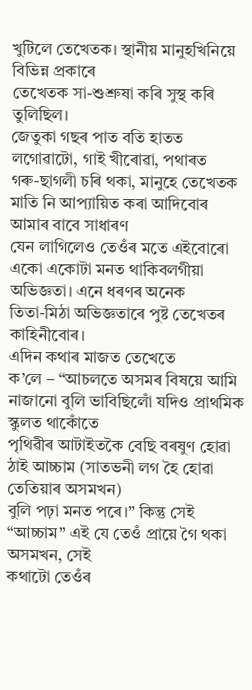খুটিলে তেখেতক। স্থানীয় মানুহখিনিয়ে বিভিন্ন প্ৰকাৰে
তেখেতক সা-শুশ্ৰুষা কৰি সুস্থ কৰি তুলিছিল।
জেতুকা গছৰ পাত বতি হাতত লগোৱাটো, গাই খীৰোৱা, পথাৰত
গৰু-ছাগলী চৰি থকা, মানুহে তেখেতক মাতি নি আপ্যায়িত কৰা আদিবোৰ আমাৰ বাবে সাধাৰণ
যেন লাগিলেও তেওঁৰ মতে এইবোৰো একো একোটা মনত থাকিবলগীয়া অভিজ্ঞতা। এনে ধৰণৰ অনেক
তিতা-মিঠা অভিজ্ঞতাৰে পুষ্ট তেখেতৰ কাহিনীবোৰ।
এদিন কথাৰ মাজত তেখেতে
ক’লে – “আচলতে অসমৰ বিষয়ে আমি নাজানো বুলি ভাবিছিলোঁ যদিও প্ৰাথমিক স্কুলত থাকোঁতে
পৃথিৱীৰ আটাইতকৈ বেছি বৰষুণ হোৱা ঠাই আচ্চাম (সাতভনী লগ হৈ হোৱা তেতিয়াৰ অসমখন)
বুলি পঢ়া মনত পৰে।” কিন্তু সেই “আচ্চাম” এই যে তেওঁ প্ৰায়ে গৈ থকা অসমখন, সেই
কথাটো তেওঁৰ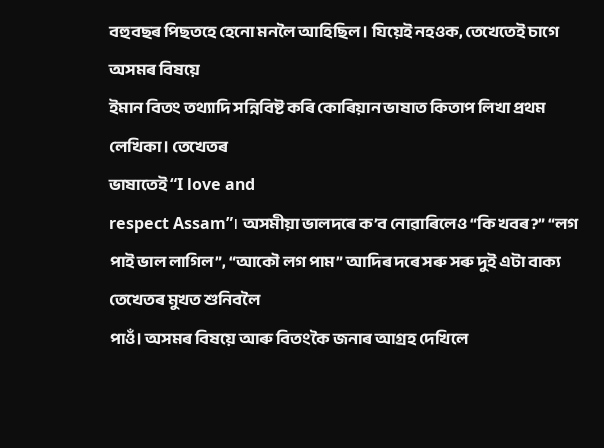বহুবছৰ পিছতহে হেনো মনলৈ আহিছিল। যিয়েই নহওক, তেখেতেই চাগে অসমৰ বিষয়ে
ইমান বিতং তথ্যাদি সন্নিবিষ্ট কৰি কোৰিয়ান ভাষাত কিতাপ লিখা প্ৰথম লেখিকা। তেখেতৰ
ভাষাতেই “I love and
respect Assam”। অসমীয়া ভালদৰে ক’ব নোৱাৰিলেও “কি খবৰ?” “লগ
পাই ভাল লাগিল”, “আকৌ লগ পাম” আদিৰ দৰে সৰু সৰু দুই এটা বাক্য তেখেতৰ মুখত শুনিবলৈ
পাওঁ। অসমৰ বিষয়ে আৰু বিতংকৈ জনাৰ আগ্ৰহ দেখিলে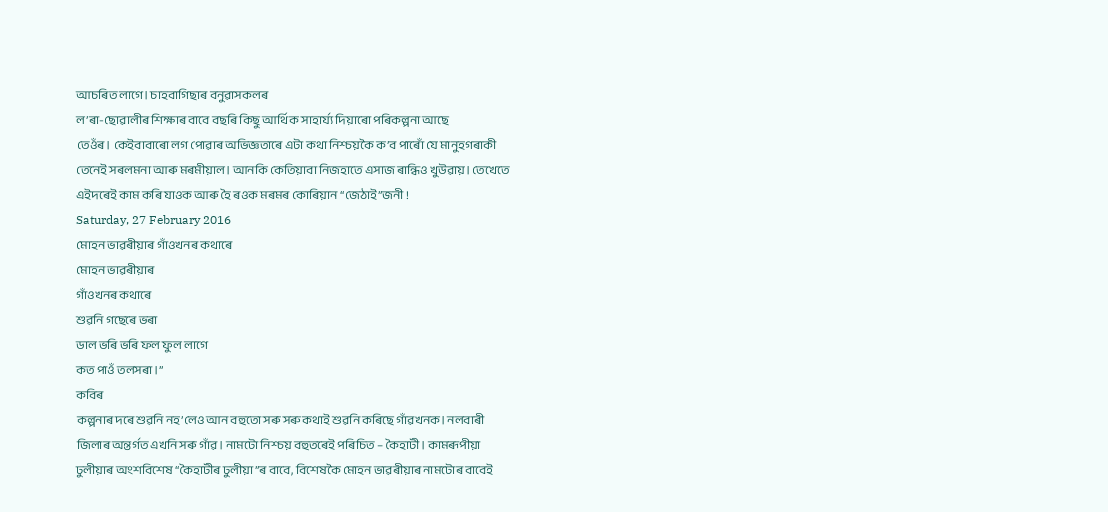আচৰিত লাগে। চাহবাগিছাৰ বনুৱাসকলৰ
ল’ৰা-ছোৱালীৰ শিক্ষাৰ বাবে বছৰি কিছু আৰ্থিক সাহাৰ্য্য দিয়াৰো পৰিকল্পনা আছে
তেওঁৰ। কেইবাবাৰো লগ পোৱাৰ অভিজ্ঞতাৰে এটা কথা নিশ্চয়কৈ ক’ব পাৰোঁ যে মানুহগৰাকী
তেনেই সৰলমনা আৰু মৰমীয়াল। আনকি কেতিয়াবা নিজহাতে এসাজ ৰান্ধিও খুউৱায়। তেখেতে
এইদৰেই কাম কৰি যাওক আৰু হৈ ৰওক মৰমৰ কোৰিয়ান “জেঠাই”জনী !
Saturday, 27 February 2016
মোহন ভাৱৰীয়াৰ গাঁওখনৰ কথাৰে
মোহন ভাৱৰীয়াৰ
গাঁওখনৰ কথাৰে
শুৱনি গছেৰে ভৰা
ডাল ভৰি ভৰি ফল ফুল লাগে
কত পাওঁ তলসৰা।”
কবিৰ
কল্পনাৰ দৰে শুৱনি নহ’লেও আন বহুতো সৰু সৰু কথাই শুৱনি কৰিছে গাঁৱখনক। নলবাৰী
জিলাৰ অন্তৰ্গত এখনি সৰু গাঁৱ। নামটো নিশ্চয় বহুতৰেই পৰিচিত – কৈহাটী। কামৰূপীয়া
ঢুলীয়াৰ অংশবিশেষ “কৈহাটীৰ ঢুলীয়া”ৰ বাবে, বিশেষকৈ মোহন ভাৱৰীয়াৰ নামটোৰ বাবেই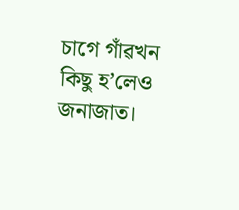চাগে গাঁৱখন কিছু হ’লেও জনাজাত।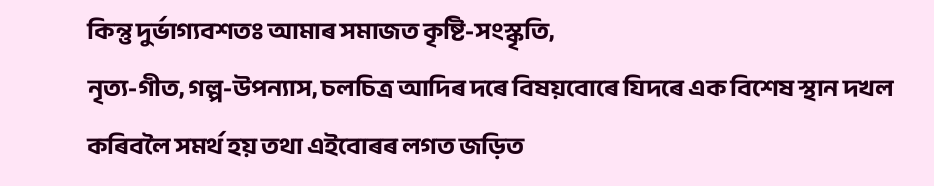কিন্তু দুৰ্ভাগ্যবশতঃ আমাৰ সমাজত কৃষ্টি-সংস্কৃতি,
নৃত্য-গীত, গল্প-উপন্যাস, চলচিত্ৰ আদিৰ দৰে বিষয়বোৰে যিদৰে এক বিশেষ স্থান দখল
কৰিবলৈ সমৰ্থ হয় তথা এইবোৰৰ লগত জড়িত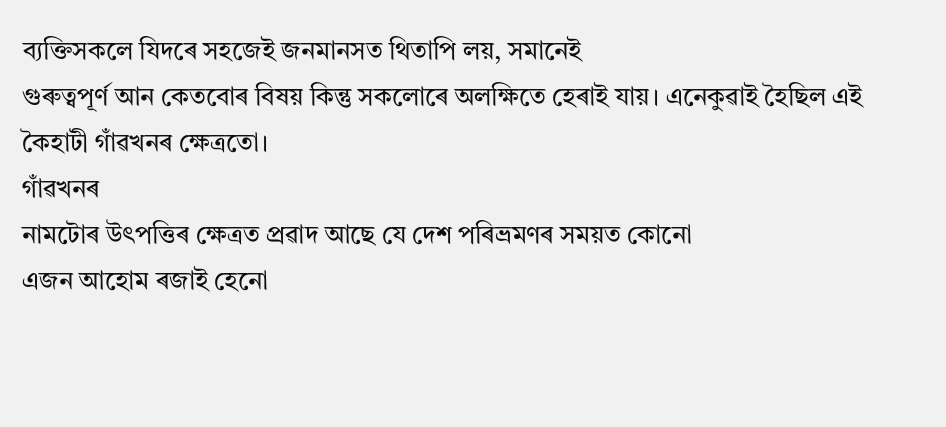ব্যক্তিসকলে যিদৰে সহজেই জনমানসত থিতাপি লয়, সমানেই
গুৰুত্বপূৰ্ণ আন কেতবোৰ বিষয় কিন্তু সকলোৰে অলক্ষিতে হেৰাই যায়। এনেকুৱাই হৈছিল এই
কৈহাটী গাঁৱখনৰ ক্ষেত্ৰতো।
গাঁৱখনৰ
নামটোৰ উৎপত্তিৰ ক্ষেত্ৰত প্ৰৱাদ আছে যে দেশ পৰিভ্ৰমণৰ সময়ত কোনো
এজন আহোম ৰজাই হেনো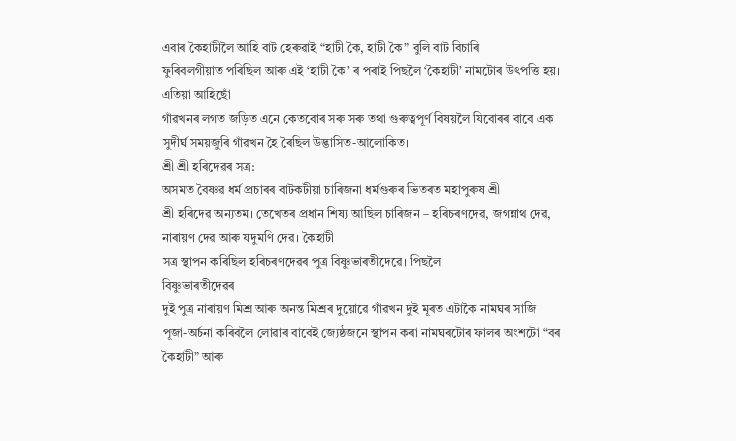এবাৰ কৈহাটীলৈ আহি বাট হেৰুৱাই “হাটী কৈ, হাটী কৈ” বুলি বাট বিচাৰি
ফুৰিবলগীয়াত পৰিছিল আৰু এই ‘হাটী কৈ’ ৰ পৰাই পিছলৈ ‘কৈহাটী’ নামটোৰ উৎপত্তি হয়।
এতিয়া আহিছোঁ
গাঁৱখনৰ লগত জড়িত এনে কেতবোৰ সৰু সৰু তথা গুৰুত্বপূৰ্ণ বিষয়লৈ যিবোৰৰ বাবে এক
সুদীৰ্ঘ সময়জুৰি গাঁৱখন হৈ ৰৈছিল উদ্ভাসিত-আলোকিত।
শ্ৰী শ্ৰী হৰিদেৱৰ সত্ৰ:
অসমত বৈষ্ণৱ ধৰ্ম প্ৰচাৰৰ বাটকটীয়া চাৰিজনা ধৰ্মগুৰুৰ ভিতৰত মহাপুৰুষ শ্ৰী
শ্ৰী হৰিদেৱ অন্যতম। তেখেতৰ প্ৰধান শিষ্য আছিল চাৰিজন – হৰিচৰণদেৱ, জগন্নাথ দেৱ,
নাৰায়ণ দেৱ আৰু যদুমণি দেৱ। কৈহাটী
সত্ৰ স্থাপন কৰিছিল হৰিচৰণদেৱৰ পুত্ৰ বিষ্ণুভাৰতীদেৱে। পিছলৈ
বিষ্ণুভাৰতীদেৱৰ
দুই পুত্ৰ নাৰায়ণ মিশ্ৰ আৰু অনন্ত মিশ্ৰৰ দুয়োৱে গাঁৱখন দুই মূৰত এটাকৈ নামঘৰ সাজি
পূজা-অৰ্চনা কৰিবলৈ লোৱাৰ বাবেই জ্যেষ্ঠজনে স্থাপন কৰা নামঘৰটোৰ ফালৰ অংশটো “বৰ
কৈহাটী” আৰু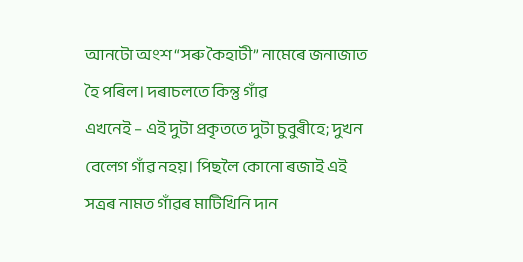আনটো অংশ “সৰু কৈহাটী” নামেৰে জনাজাত হৈ পৰিল। দৰাচলতে কিন্তু গাঁৱ
এখনেই – এই দুটা প্ৰকৃততে দুটা চুবুৰীহে; দুখন বেলেগ গাঁৱ নহয়। পিছলৈ কোনো ৰজাই এই
সত্ৰৰ নামত গাঁৱৰ মাটিখিনি দান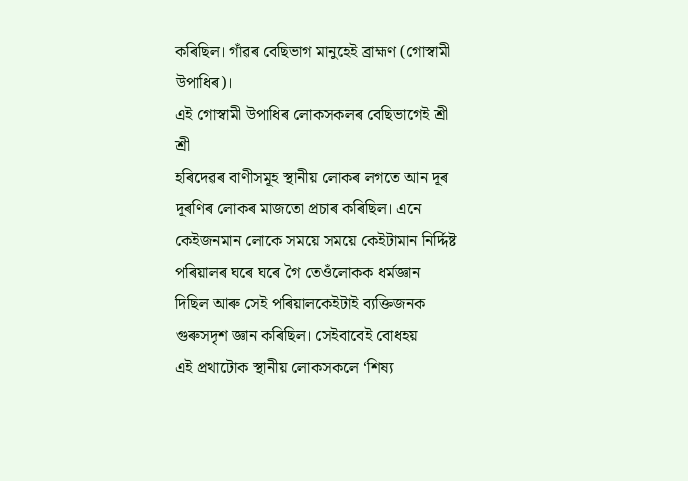কৰিছিল। গাঁৱৰ বেছিভাগ মানুহেই ব্ৰাহ্মণ (গোস্বামী উপাধিৰ)।
এই গোস্বামী উপাধিৰ লোকসকলৰ বেছিভাগেই শ্ৰী শ্ৰী
হৰিদেৱৰ বাণীসমূহ স্থানীয় লোকৰ লগতে আন দূৰ দূৰণিৰ লোকৰ মাজতো প্ৰচাৰ কৰিছিল। এনে
কেইজনমান লোকে সময়ে সময়ে কেইটামান নিৰ্দ্দিষ্ট পৰিয়ালৰ ঘৰে ঘৰে গৈ তেওঁলোকক ধৰ্মজ্ঞান
দিছিল আৰু সেই পৰিয়ালকেইটাই ব্যক্তিজনক গুৰুসদৃশ জ্ঞান কৰিছিল। সেইবাবেই বোধহয়
এই প্ৰথাটোক স্থানীয় লোকসকলে ‘শিষ্য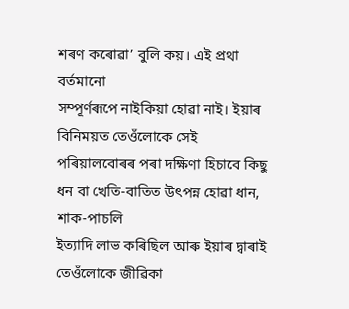শৰণ কৰোৱা’ বুলি কয়। এই প্ৰথা বৰ্তমানো
সম্পূৰ্ণৰূপে নাইকিয়া হোৱা নাই। ইয়াৰ বিনিময়ত তেওঁলোকে সেই
পৰিয়ালবোৰৰ পৰা দক্ষিণা হিচাবে কিছু ধন বা খেতি-বাতিত উৎপন্ন হোৱা ধান, শাক-পাচলি
ইত্যাদি লাভ কৰিছিল আৰু ইয়াৰ দ্বাৰাই তেওঁলোকে জীৱিকা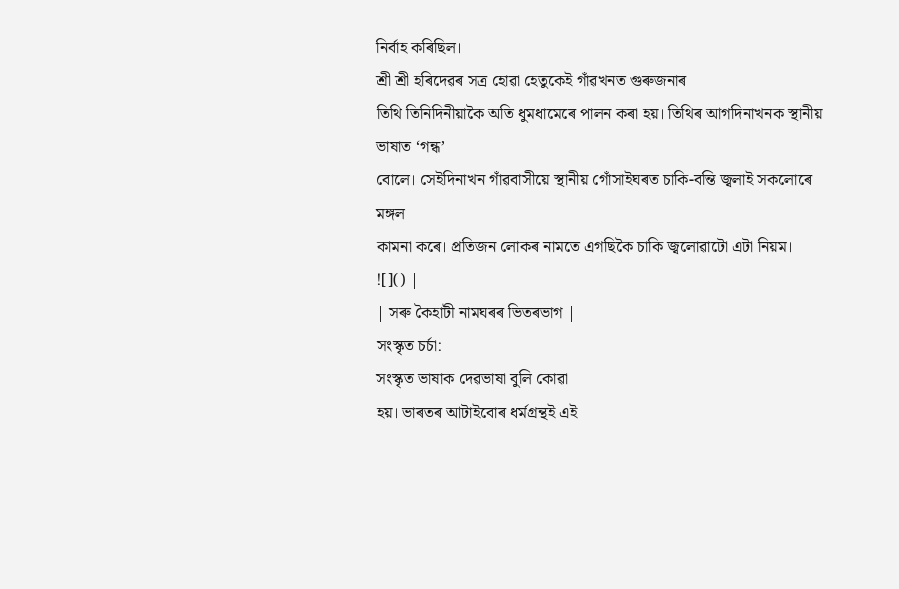নিৰ্বাহ কৰিছিল।
শ্ৰী শ্ৰী হৰিদেৱৰ সত্ৰ হোৱা হেতুকেই গাঁৱখনত গুৰুজনাৰ
তিথি তিনিদিনীয়াকৈ অতি ধুমধামেৰে পালন কৰা হয়। তিথিৰ আগদিনাখনক স্থানীয় ভাষাত ‘গন্ধ’
বোলে। সেইদিনাখন গাঁৱবাসীয়ে স্থানীয় গোঁসাইঘৰত চাকি-বন্তি জ্বলাই সকলোৰে মঙ্গল
কামনা কৰে। প্ৰতিজন লোকৰ নামতে এগছিকৈ চাকি জ্বলোৱাটো এটা নিয়ম।
![]() |
| সৰু কৈহাটী নামঘৰৰ ভিতৰভাগ |
সংস্কৃত চৰ্চা:
সংস্কৃত ভাষাক দেৱভাষা বুলি কোৱা
হয়। ভাৰতৰ আটাইবোৰ ধৰ্মগ্ৰন্থই এই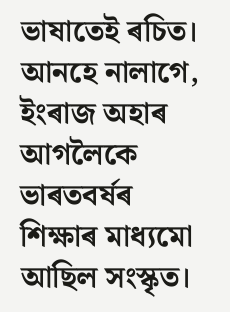ভাষাতেই ৰচিত। আনহে নালাগে, ইংৰাজ অহাৰ আগলৈকে
ভাৰতবৰ্ষৰ শিক্ষাৰ মাধ্যমো আছিল সংস্কৃত।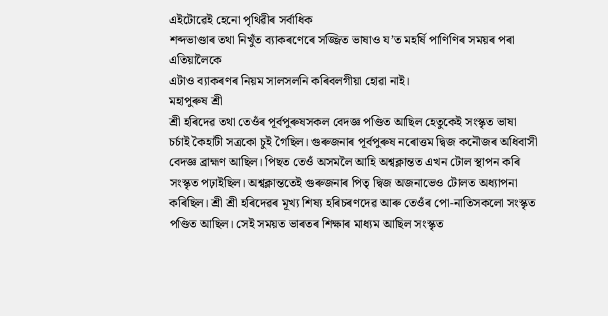এইটোৱেই হেনো পৃথিৱীৰ সৰ্বাধিক
শব্দভাণ্ডাৰ তথা নিখুঁত ব্যাকৰণেৰে সজ্জিত ভাষাও য’ত মহৰ্ষি পাণিণিৰ সময়ৰ পৰা এতিয়ালৈকে
এটাও ব্যাকৰণৰ নিয়ম সালসলনি কৰিবলগীয়া হোৱা নাই।
মহাপুৰুষ শ্ৰী
শ্ৰী হৰিদেৱ তথা তেওঁৰ পূৰ্বপুৰুষসকল বেদজ্ঞ পণ্ডিত আছিল হেতুকেই সংস্কৃত ভাষা
চৰ্চাই কৈহাটী সত্ৰকো চুই গৈছিল। গুৰুজনাৰ পূৰ্বপুৰুষ নৰোত্তম দ্বিজ কনৌজৰ অধিবাসী
বেদজ্ঞ ব্ৰাহ্মণ আছিল। পিছত তেওঁ অসমলৈ আহি অশ্বক্লান্তত এখন টোল স্থাপন কৰি
সংস্কৃত পঢ়াইছিল। অশ্বক্লান্ততেই গুৰুজনাৰ পিতৃ দ্বিজ অজনাভেও টোলত অধ্যাপনা
কৰিছিল। শ্ৰী শ্ৰী হৰিদেৱৰ মূখ্য শিষ্য হৰিচৰণদেৱ আৰু তেওঁৰ পো-নাতিসকলো সংস্কৃত
পণ্ডিত আছিল। সেই সময়ত ভাৰতৰ শিক্ষাৰ মাধ্যম আছিল সংস্কৃত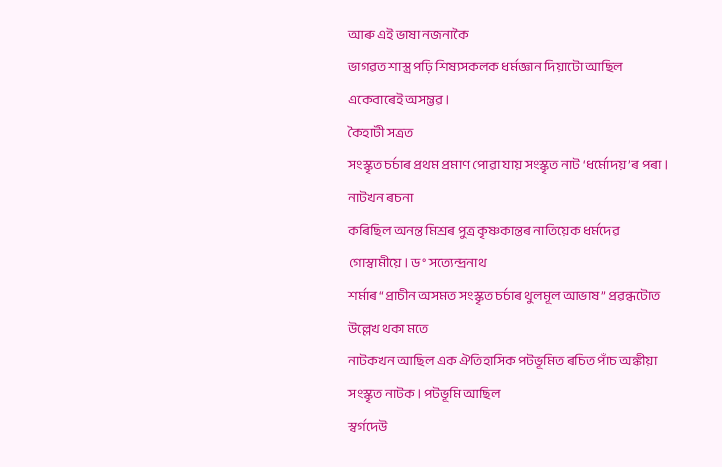আৰু এই ভাষা নজনাকৈ
ভাগৱত শাস্ত্ৰ পঢ়ি শিষ্যসকলক ধৰ্মজ্ঞান দিয়াটো আছিল একেবাৰেই অসম্ভৱ।
কৈহাটী সত্ৰত
সংস্কৃত চৰ্চাৰ প্ৰথম প্ৰমাণ পোৱা যায় সংস্কৃত নাট ‘ধৰ্মোদয়’ৰ পৰা। নাটখন ৰচনা
কৰিছিল অনন্ত মিশ্ৰৰ পুত্ৰ কৃষ্ণকান্তৰ নাতিয়েক ধৰ্মদেৱ গোস্বামীয়ে। ড° সত্যেন্দ্ৰনাথ
শৰ্মাৰ “প্ৰাচীন অসমত সংস্কৃত চৰ্চাৰ থুলমূল আভাষ” প্ৰৱন্ধটোত উল্লেখ থকা মতে
নাটকখন আছিল এক ঐতিহাসিক পটভূমিত ৰচিত পাঁচ অঙ্কীয়া সংস্কৃত নাটক। পটভূমি আছিল
স্বৰ্গদেউ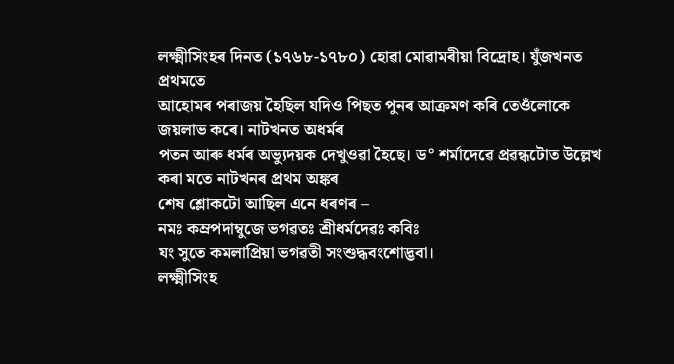লক্ষ্মীসিংহৰ দিনত (১৭৬৮-১৭৮০) হোৱা মোৱামৰীয়া বিদ্ৰোহ। যুঁজখনত প্ৰথমতে
আহোমৰ পৰাজয় হৈছিল যদিও পিছত পুনৰ আক্ৰমণ কৰি তেওঁলোকে জয়লাভ কৰে। নাটখনত অধৰ্মৰ
পতন আৰু ধৰ্মৰ অভ্যুদয়ক দেখুওৱা হৈছে। ড° শৰ্মাদেৱে প্ৰৱন্ধটোত উল্লেখ কৰা মতে নাটখনৰ প্ৰথম অঙ্কৰ
শেষ শ্লোকটো আছিল এনে ধৰণৰ –
নমঃ কম্ৰপদাম্বুজে ভগৱতঃ শ্ৰীধৰ্মদেৱঃ কবিঃ
যং সুতে কমলাপ্ৰিয়া ভগৱতী সংশুদ্ধবংশোদ্ভবা।
লক্ষ্মীসিংহ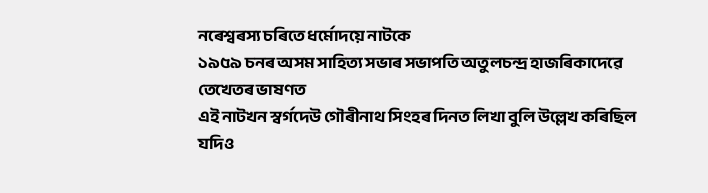নৰেশ্বৰস্য চৰিতে ধৰ্মোদয়ে নাটকে
১৯৫৯ চনৰ অসম সাহিত্য সভাৰ সভাপতি অতুলচন্দ্ৰ হাজৰিকাদেৱে তেখেতৰ ভাষণত
এই নাটখন স্বৰ্গদেউ গৌৰীনাথ সিংহৰ দিনত লিখা বুলি উল্লেখ কৰিছিল যদিও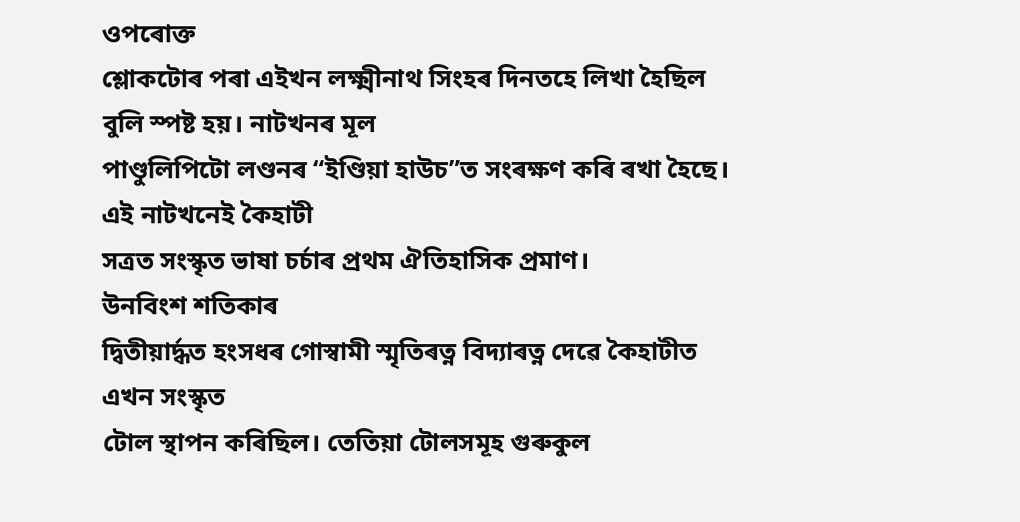ওপৰোক্ত
শ্লোকটোৰ পৰা এইখন লক্ষ্মীনাথ সিংহৰ দিনতহে লিখা হৈছিল বুলি স্পষ্ট হয়। নাটখনৰ মূল
পাণ্ডুলিপিটো লণ্ডনৰ “ইণ্ডিয়া হাউচ”ত সংৰক্ষণ কৰি ৰখা হৈছে। এই নাটখনেই কৈহাটী
সত্ৰত সংস্কৃত ভাষা চৰ্চাৰ প্ৰথম ঐতিহাসিক প্ৰমাণ।
উনবিংশ শতিকাৰ
দ্বিতীয়াৰ্দ্ধত হংসধৰ গোস্বামী স্মৃতিৰত্ন বিদ্যাৰত্ন দেৱে কৈহাটীত এখন সংস্কৃত
টোল স্থাপন কৰিছিল। তেতিয়া টোলসমূহ গুৰুকুল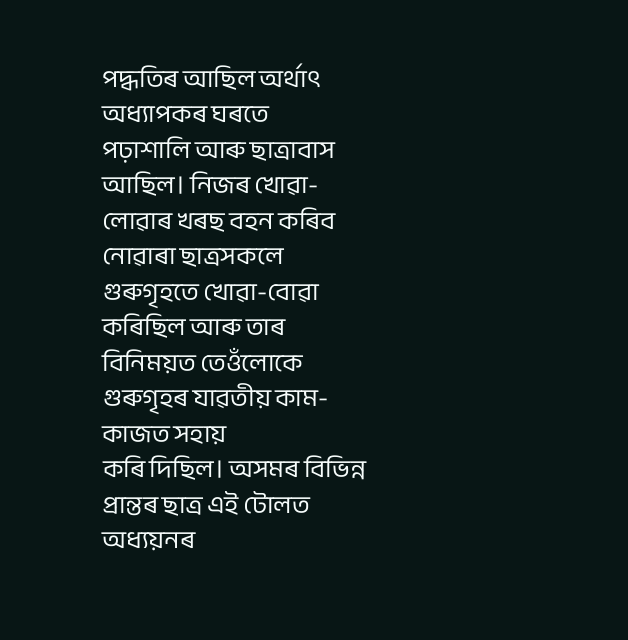পদ্ধতিৰ আছিল অৰ্থাৎ অধ্যাপকৰ ঘৰতে
পঢ়াশালি আৰু ছাত্ৰাবাস আছিল। নিজৰ খোৱা-লোৱাৰ খৰছ বহন কৰিব নোৱাৰা ছাত্ৰসকলে
গুৰুগৃহতে খোৱা-বোৱা কৰিছিল আৰু তাৰ বিনিময়ত তেওঁলোকে গুৰুগৃহৰ যাৱতীয় কাম-কাজত সহায়
কৰি দিছিল। অসমৰ বিভিন্ন প্ৰান্তৰ ছাত্ৰ এই টোলত অধ্যয়নৰ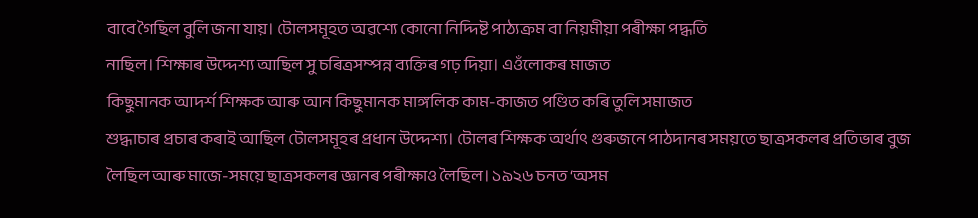বাবে গৈছিল বুলি জনা যায়। টোলসমূহত অৱশ্যে কোনো নিদ্দিষ্ট পাঠ্যক্ৰম বা নিয়মীয়া পৰীক্ষা পদ্ধতি
নাছিল। শিক্ষাৰ উদ্দেশ্য আছিল সু চৰিত্ৰসম্পন্ন ব্যক্তিৰ গঢ় দিয়া। এওঁলোকৰ মাজত
কিছুমানক আদৰ্শ শিক্ষক আৰু আন কিছুমানক মাঙ্গলিক কাম-কাজত পণ্ডিত কৰি তুলি সমাজত
শুদ্ধাচাৰ প্ৰচাৰ কৰাই আছিল টোলসমূহৰ প্ৰধান উদ্দেশ্য। টোলৰ শিক্ষক অৰ্থাৎ গুৰুজনে পাঠদানৰ সময়তে ছাত্ৰসকলৰ প্ৰতিভাৰ বুজ
লৈছিল আৰু মাজে-সময়ে ছাত্ৰসকলৰ জ্ঞানৰ পৰীক্ষাও লৈছিল। ১৯২৬ চনত ‘অসম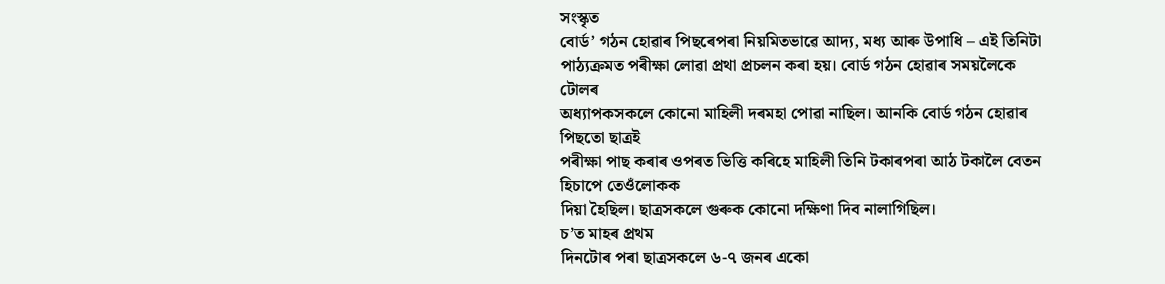সংস্কৃত
বোৰ্ড’ গঠন হোৱাৰ পিছৰেপৰা নিয়মিতভাৱে আদ্য, মধ্য আৰু উপাধি – এই তিনিটা
পাঠ্যক্ৰমত পৰীক্ষা লোৱা প্ৰথা প্ৰচলন কৰা হয়। বোৰ্ড গঠন হোৱাৰ সময়লৈকে টোলৰ
অধ্যাপকসকলে কোনো মাহিলী দৰমহা পোৱা নাছিল। আনকি বোৰ্ড গঠন হোৱাৰ পিছতো ছাত্ৰই
পৰীক্ষা পাছ কৰাৰ ওপৰত ভিত্তি কৰিহে মাহিলী তিনি টকাৰপৰা আঠ টকালৈ বেতন হিচাপে তেওঁলোকক
দিয়া হৈছিল। ছাত্ৰসকলে গুৰুক কোনো দক্ষিণা দিব নালাগিছিল।
চ’ত মাহৰ প্ৰথম
দিনটোৰ পৰা ছাত্ৰসকলে ৬-৭ জনৰ একো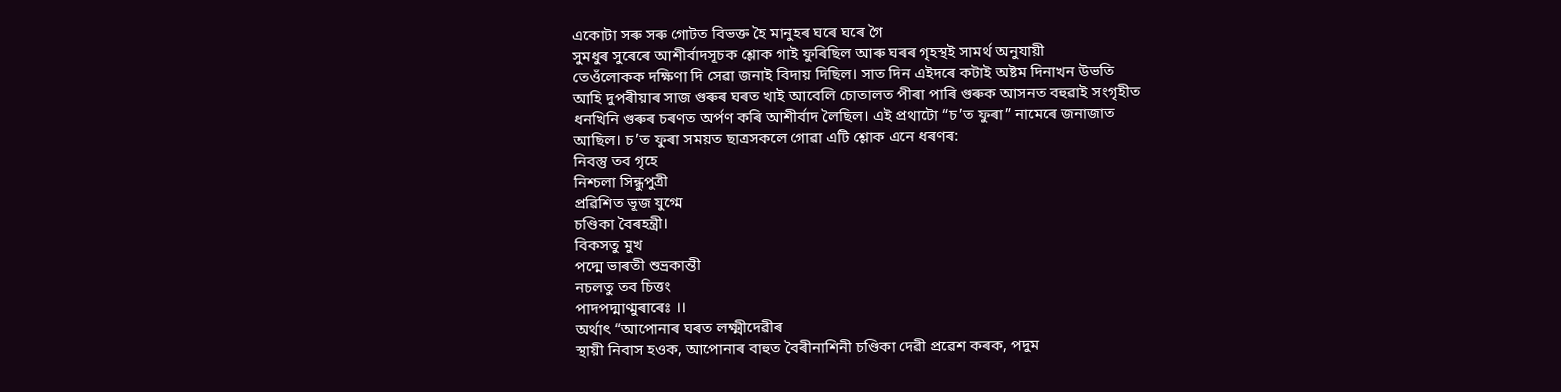একোটা সৰু সৰু গোটত বিভক্ত হৈ মানুহৰ ঘৰে ঘৰে গৈ
সুমধুৰ সুৰেৰে আশীৰ্বাদসূচক শ্লোক গাই ফুৰিছিল আৰু ঘৰৰ গৃহস্থই সামৰ্থ অনুযায়ী
তেওঁলোকক দক্ষিণা দি সেৱা জনাই বিদায় দিছিল। সাত দিন এইদৰে কটাই অষ্টম দিনাখন উভতি
আহি দুপৰীয়াৰ সাজ গুৰুৰ ঘৰত খাই আবেলি চোতালত পীৰা পাৰি গুৰুক আসনত বহুৱাই সংগৃহীত
ধনখিনি গুৰুৰ চৰণত অৰ্পণ কৰি আশীৰ্বাদ লৈছিল। এই প্ৰথাটো “চ’ত ফুৰা” নামেৰে জনাজাত
আছিল। চ’ত ফুৰা সময়ত ছাত্ৰসকলে গোৱা এটি শ্লোক এনে ধৰণৰ:
নিবস্তু তব গৃহে
নিশ্চলা সিন্ধুপুত্ৰী
প্ৰৱিশিত ভূজ যুগ্মে
চণ্ডিকা বৈৰহন্ত্ৰী।
বিকসতু মুখ
পদ্মে ভাৰতী শুভ্ৰকান্তী
নচলতু তব চিত্তং
পাদপদ্মাণ্মুৰাৰেঃ ।।
অৰ্থাৎ “আপোনাৰ ঘৰত লক্ষ্মীদেৱীৰ
স্থায়ী নিবাস হওক, আপোনাৰ বাহুত বৈৰীনাশিনী চণ্ডিকা দেৱী প্ৰৱেশ কৰক, পদুম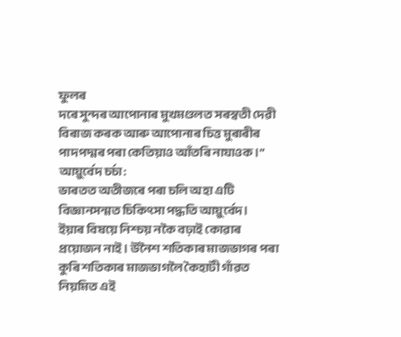ফুলৰ
দৰে সুন্দৰ আপোনাৰ মুখমণ্ডলত সৰস্বতী দেৱী বিৰাজ কৰক আৰু আপোনাৰ চিত্ত মুৰাৰীৰ
পাদপদ্মৰ পৰা কেতিয়াও আঁতৰি নাযাওক।”
আয়ুৰ্বেদ চৰ্চা:
ভাৰতত অতীজৰে পৰা চলি অহা এটি
বিজ্ঞানসন্মত চিকিৎসা পদ্ধতি আয়ুৰ্বেদ।
ইয়াৰ বিষয়ে নিশ্চয় নকৈ বঢ়াই কোৱাৰ প্ৰয়োজন নাই। উনৈশ শতিকাৰ মাজভাগৰ পৰা
কুৰি শতিকাৰ মাজভাগলৈ কৈহাটী গাঁৱত নিয়মিত এই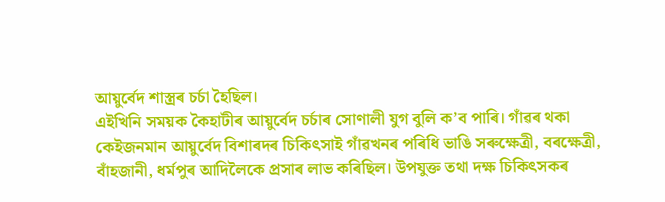আয়ুৰ্বেদ শাস্ত্ৰৰ চৰ্চা হৈছিল।
এইখিনি সময়ক কৈহাটীৰ আয়ুৰ্বেদ চৰ্চাৰ সোণালী যুগ বুলি ক’ব পাৰি। গাঁৱৰ থকা
কেইজনমান আয়ুৰ্বেদ বিশাৰদৰ চিকিৎসাই গাঁৱখনৰ পৰিধি ভাঙি সৰুক্ষেত্ৰী, বৰক্ষেত্ৰী,
বাঁহজানী, ধৰ্মপুৰ আদিলৈকে প্ৰসাৰ লাভ কৰিছিল। উপযুক্ত তথা দক্ষ চিকিৎসকৰ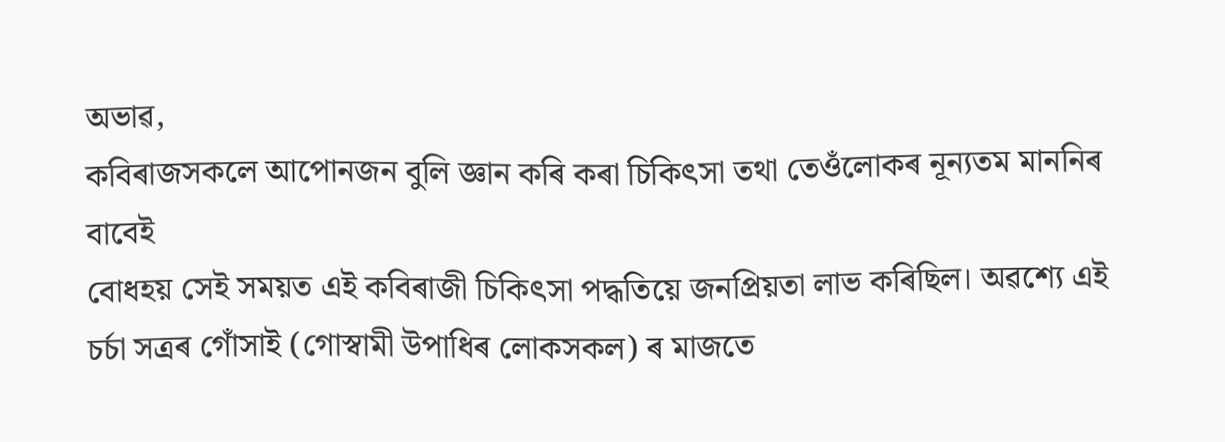অভাৱ,
কবিৰাজসকলে আপোনজন বুলি জ্ঞান কৰি কৰা চিকিৎসা তথা তেওঁলোকৰ নূন্যতম মাননিৰ বাবেই
বোধহয় সেই সময়ত এই কবিৰাজী চিকিৎসা পদ্ধতিয়ে জনপ্ৰিয়তা লাভ কৰিছিল। অৱশ্যে এই
চৰ্চা সত্ৰৰ গোঁসাই (গোস্বামী উপাধিৰ লোকসকল) ৰ মাজতে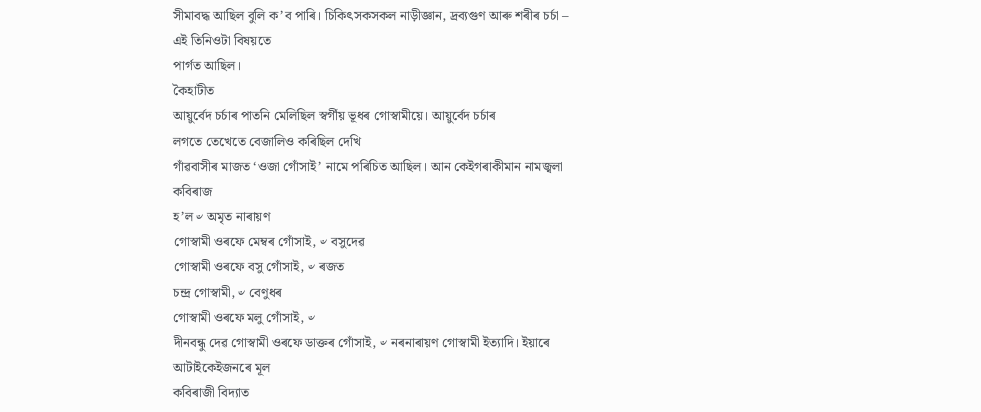সীমাবদ্ধ আছিল বুলি ক’ব পাৰি। চিকিৎসকসকল নাড়ীজ্ঞান, দ্ৰব্যগুণ আৰু শৰীৰ চৰ্চা – এই তিনিওটা বিষয়তে
পাৰ্গত আছিল।
কৈহাটীত
আয়ুৰ্বেদ চৰ্চাৰ পাতনি মেলিছিল স্বৰ্গীয় ভূধৰ গোস্বামীয়ে। আয়ুৰ্বেদ চৰ্চাৰ
লগতে তেখেতে বেজালিও কৰিছিল দেখি
গাঁৱবাসীৰ মাজত ‘ওজা গোঁসাই’ নামে পৰিচিত আছিল। আন কেইগৰাকীমান নামজ্বলা কবিৰাজ
হ’ল ৺ অমৃত নাৰায়ণ
গোস্বামী ওৰফে মেম্বৰ গোঁসাই, ৺ বসুদেৱ
গোস্বামী ওৰফে বসু গোঁসাই, ৺ ৰজত
চন্দ্ৰ গোস্বামী, ৺ বেণুধৰ
গোস্বামী ওৰফে মলু গোঁসাই, ৺
দীনবন্ধু দেৱ গোস্বামী ওৰফে ডাক্তৰ গোঁসাই, ৺ নৰনাৰায়ণ গোস্বামী ইত্যাদি। ইয়াৰে আটাইকেইজনৰে মূল
কবিৰাজী বিদ্যাত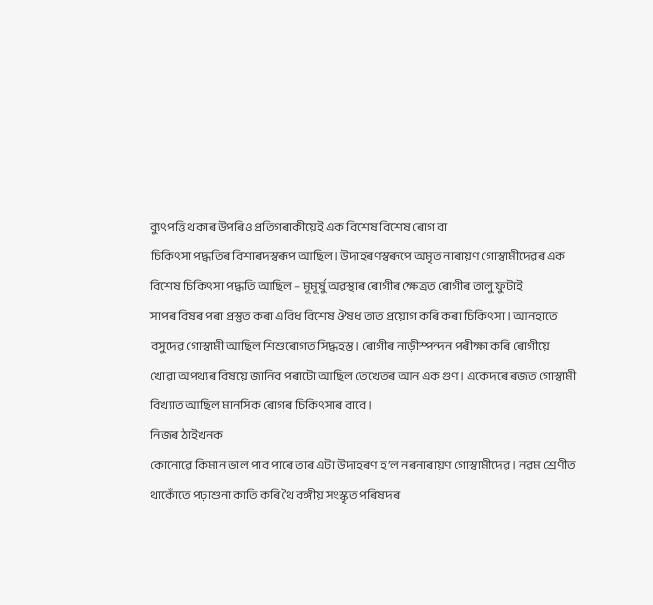ব্যুৎপত্তি থকাৰ উপৰিও প্ৰতিগৰাকীয়েই এক বিশেষ বিশেষ ৰোগ বা
চিকিৎসা পদ্ধতিৰ বিশাৰদস্বৰূপ আছিল। উদাহৰণস্বৰূপে অমৃত নাৰায়ণ গোস্বামীদেৱৰ এক
বিশেষ চিকিৎসা পদ্ধতি আছিল – মূমূৰ্ষু অৱস্থাৰ ৰোগীৰ ক্ষেত্ৰত ৰোগীৰ তালু ফুটাই
সাপৰ বিষৰ পৰা প্ৰস্তুত কৰা এবিধ বিশেষ ঔষধ তাত প্ৰয়োগ কৰি কৰা চিকিৎসা। আনহাতে
বসুদেৱ গোস্বামী আছিল শিশুৰোগত সিদ্ধহস্ত। ৰোগীৰ নাড়ীস্পন্দন পৰীক্ষা কৰি ৰোগীয়ে
খোৱা অপথ্যৰ বিষয়ে জানিব পৰাটো আছিল তেখেতৰ আন এক গুণ। একেদৰে ৰজত গোস্বামী
বিখ্যাত আছিল মানসিক ৰোগৰ চিকিৎসাৰ বাবে।
নিজৰ ঠাইখনক
কোনোৱে কিমান ভাল পাব পাৰে তাৰ এটা উদাহৰণ হ’ল নৰনাৰায়ণ গোস্বামীদেৱ। নৱম শ্ৰেণীত থাকোঁতে পঢ়াশুনা কাতি কৰি থৈ বঙ্গীয় সংস্কৃত পৰিষদৰ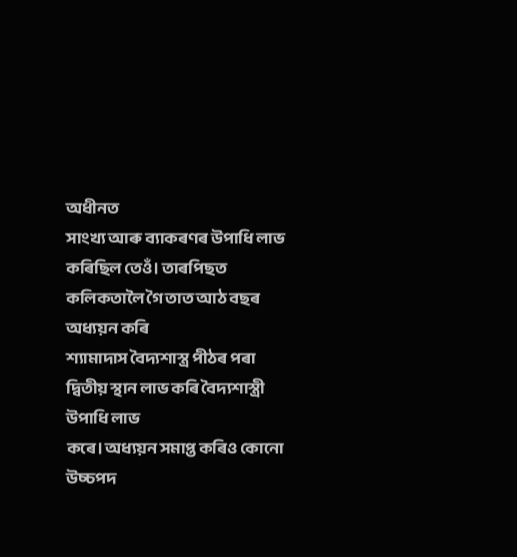অধীনত
সাংখ্য আৰু ব্যাকৰণৰ উপাধি লাভ কৰিছিল তেওঁ। তাৰপিছত কলিকতালৈ গৈ তাত আঠ বছৰ অধ্যয়ন কৰি
শ্যামাদাস বৈদ্যশাস্ত্ৰ পীঠৰ পৰা দ্বিতীয় স্থান লাভ কৰি বৈদ্যশাস্ত্ৰী উপাধি লাভ
কৰে। অধ্যয়ন সমাপ্ত কৰিও কোনো উচ্চপদ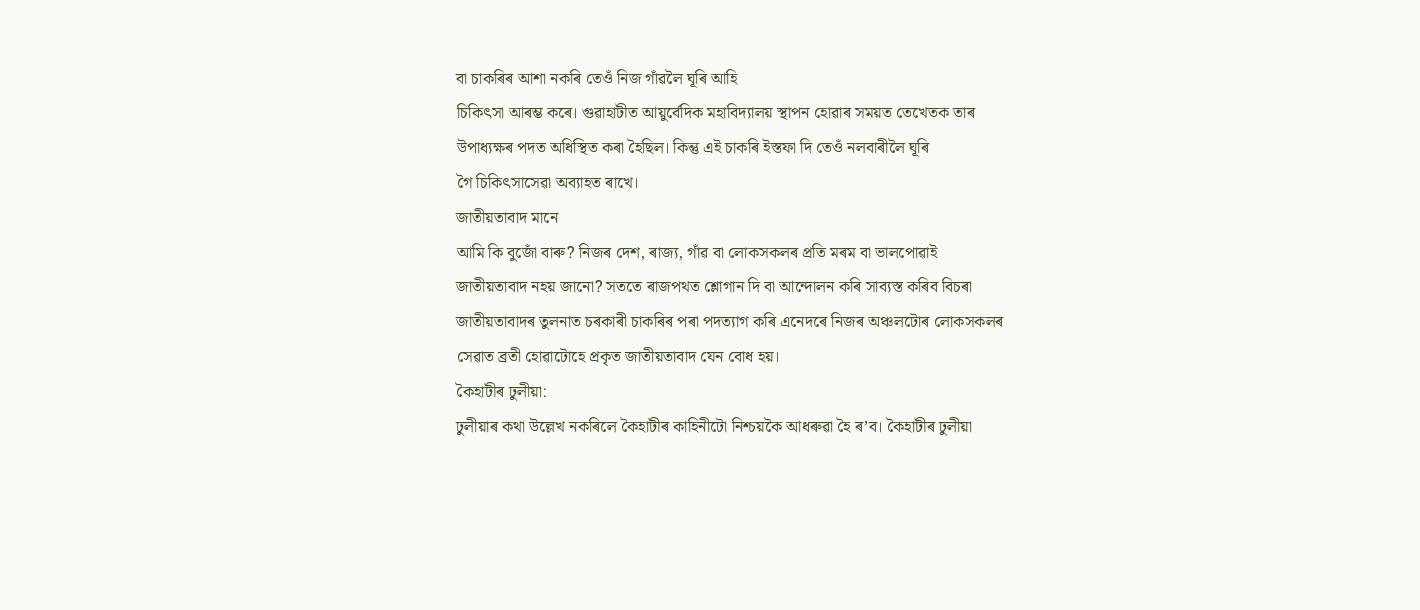বা চাকৰিৰ আশা নকৰি তেওঁ নিজ গাঁৱলৈ ঘূৰি আহি
চিকিৎসা আৰম্ভ কৰে। গুৱাহাটীত আয়ুৰ্বেদিক মহাবিদ্যালয় স্থাপন হোৱাৰ সময়ত তেখেতক তাৰ
উপাধ্যক্ষৰ পদত অধিস্থিত কৰা হৈছিল। কিন্তু এই চাকৰি ইস্তফা দি তেওঁ নলবাৰীলৈ ঘূৰি
গৈ চিকিৎসাসেৱা অব্যাহত ৰাখে।
জাতীয়তাবাদ মানে
আমি কি বুজোঁ বাৰু? নিজৰ দেশ, ৰাজ্য, গাঁৱ বা লোকসকলৰ প্ৰতি মৰম বা ভালপোৱাই
জাতীয়তাবাদ নহয় জানো? সততে ৰাজপথত শ্লোগান দি বা আন্দোলন কৰি সাব্যস্ত কৰিব বিচৰা
জাতীয়তাবাদৰ তুলনাত চৰকাৰী চাকৰিৰ পৰা পদত্যাগ কৰি এনেদৰে নিজৰ অঞ্চলটোৰ লোকসকলৰ
সেৱাত ব্ৰতী হোৱাটোহে প্ৰকৃত জাতীয়তাবাদ যেন বোধ হয়।
কৈহাটীৰ ঢুলীয়া:
ঢুলীয়াৰ কথা উল্লেখ নকৰিলে কৈহাটীৰ কাহিনীটো নিশ্চয়কৈ আধৰুৱা হৈ ৰ’ব। কৈহাটীৰ ঢুলীয়া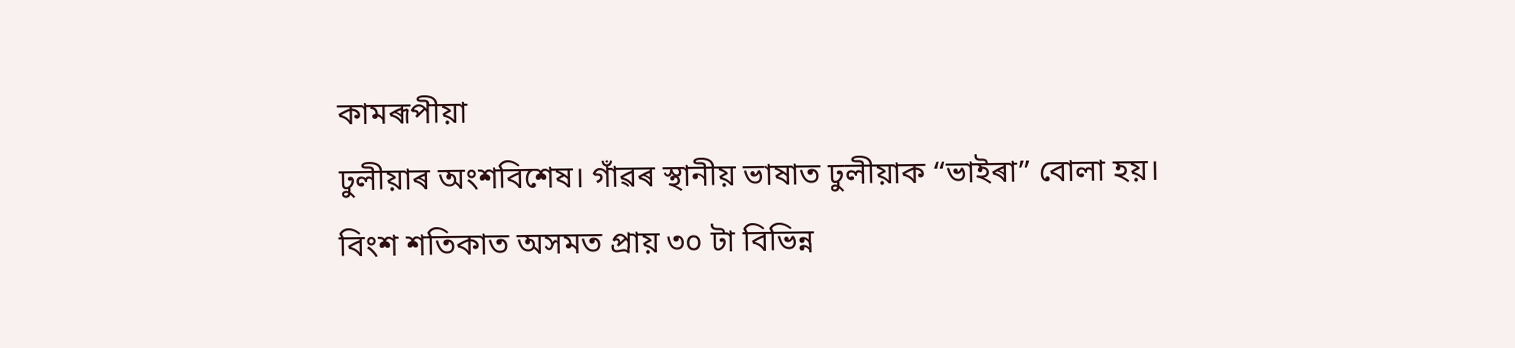কামৰূপীয়া
ঢুলীয়াৰ অংশবিশেষ। গাঁৱৰ স্থানীয় ভাষাত ঢুলীয়াক “ভাইৰা” বোলা হয়।
বিংশ শতিকাত অসমত প্ৰায় ৩০ টা বিভিন্ন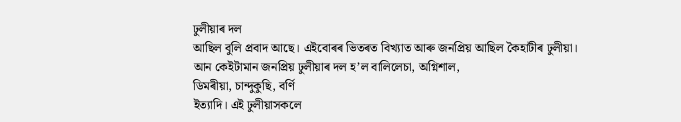ঢুলীয়াৰ দল
আছিল বুলি প্ৰবাদ আছে। এইবোৰৰ ভিতৰত বিখ্যাত আৰু জনপ্ৰিয় আছিল কৈহাটীৰ ঢুলীয়া।
আন কেইটামান জনপ্ৰিয় ঢুলীয়াৰ দল হ’ল বালিলেচা, অগ্নিশাল,
ডিমৰীয়া, চান্দুকুছি, বৰ্ণি
ইত্যাদি। এই ঢুলীয়াসকলে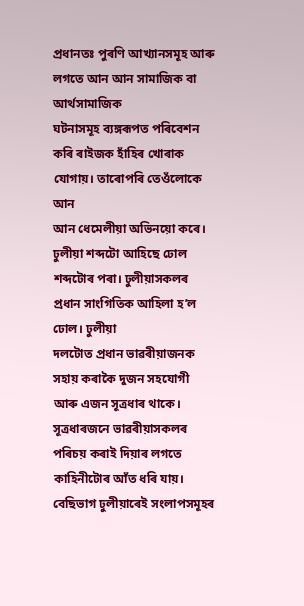প্ৰধানতঃ পুৰণি আখ্যানসমূহ আৰু লগতে আন আন সামাজিক বা আৰ্থসামাজিক
ঘটনাসমূহ ব্যঙ্গৰূপত পৰিবেশন কৰি ৰাইজক হাঁহিৰ খোৰাক যোগায়। তাৰোপৰি তেওঁলোকে আন
আন ধেমেলীয়া অভিনয়ো কৰে।
ঢুলীয়া শব্দটো আহিছে ঢোল শব্দটোৰ পৰা। ঢুলীয়াসকলৰ
প্ৰধান সাংগিতিক আহিলা হ’ল ঢোল। ঢুলীয়া
দলটোত প্ৰধান ভাৱৰীয়াজনক সহায় কৰাকৈ দুজন সহযোগী আৰু এজন সূত্ৰধাৰ থাকে।
সূত্ৰধাৰজনে ভাৱৰীয়াসকলৰ পৰিচয় কৰাই দিয়াৰ লগতে কাহিনীটোৰ আঁত ধৰি যায়।
বেছিভাগ ঢুলীয়াৰেই সংলাপসমূহৰ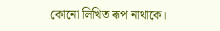কোনো লিখিত ৰূপ নাথাকে।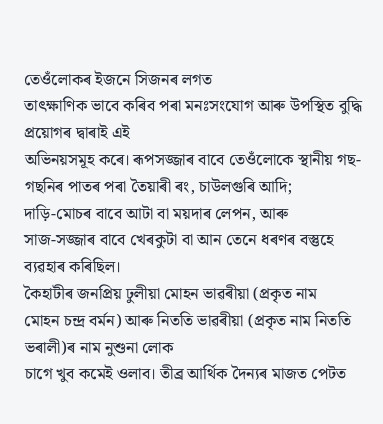তেওঁলোকৰ ইজনে সিজনৰ লগত
তাৎক্ষাণিক ভাবে কৰিব পৰা মনঃসংযোগ আৰু উপস্থিত বুদ্ধি প্ৰয়োগৰ দ্বাৰাই এই
অভিনয়সমূহ কৰে। ৰূপসজ্জাৰ বাবে তেওঁলোকে স্থানীয় গছ-গছনিৰ পাতৰ পৰা তৈয়াৰী ৰং, চাউলগুৰি আদি;
দাড়ি-মোচৰ বাবে আটা বা ময়দাৰ লেপন, আৰু
সাজ-সজ্জাৰ বাবে খেৰকুটা বা আন তেনে ধৰণৰ বস্তুহে ব্যৱহাৰ কৰিছিল।
কৈহাটীৰ জনপ্ৰিয় ঢুলীয়া মোহন ভাৱৰীয়া (প্ৰকৃত নাম
মোহন চন্দ্ৰ বৰ্মন) আৰু নিততি ভাৱৰীয়া (প্ৰকৃত নাম নিততি ভৰালী)ৰ নাম নুশুনা লোক
চাগে খুব কমেই ওলাব। তীব্ৰ আৰ্থিক দৈন্যৰ মাজত পেটত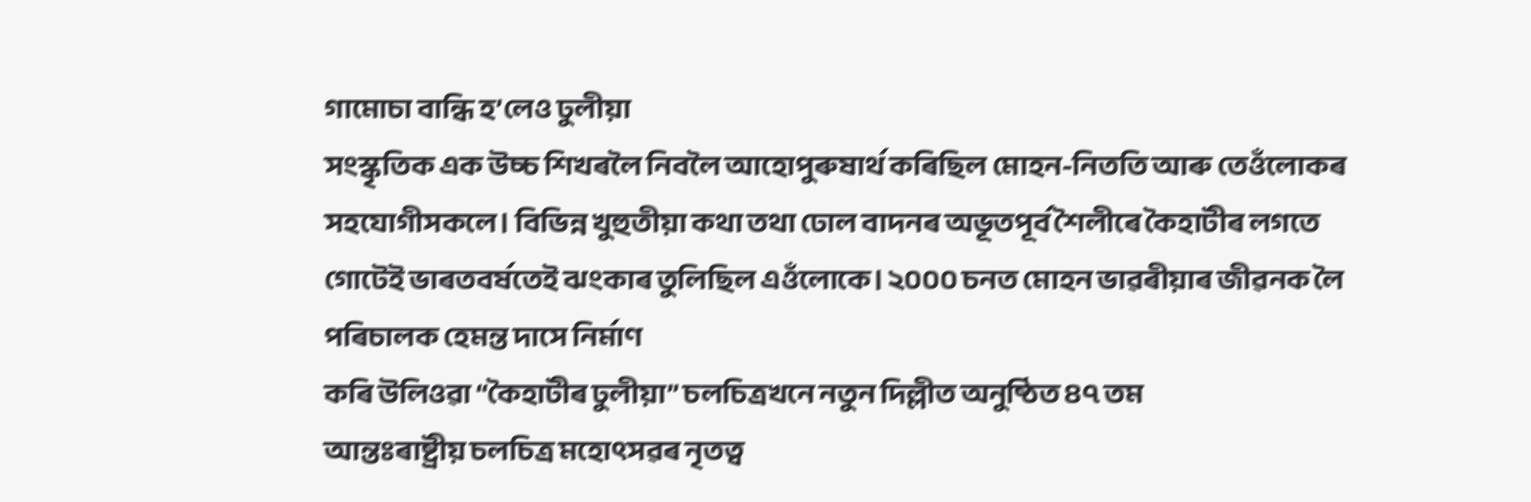গামোচা বান্ধি হ’লেও ঢুলীয়া
সংস্কৃতিক এক উচ্চ শিখৰলৈ নিবলৈ আহোপুৰুষাৰ্থ কৰিছিল মোহন-নিততি আৰু তেওঁলোকৰ
সহযোগীসকলে। বিভিন্ন খুহুতীয়া কথা তথা ঢোল বাদনৰ অভূতপূৰ্ব শৈলীৰে কৈহাটীৰ লগতে
গোটেই ভাৰতবৰ্ষতেই ঝংকাৰ তুলিছিল এওঁলোকে। ২০০০ চনত মোহন ভাৱৰীয়াৰ জীৱনক লৈ পৰিচালক হেমন্ত দাসে নিৰ্মাণ
কৰি উলিওৱা “কৈহাটীৰ ঢুলীয়া” চলচিত্ৰখনে নতুন দিল্লীত অনুষ্ঠিত ৪৭ তম
আন্তঃৰাষ্ট্ৰীয় চলচিত্ৰ মহোৎসৱৰ নৃতত্ব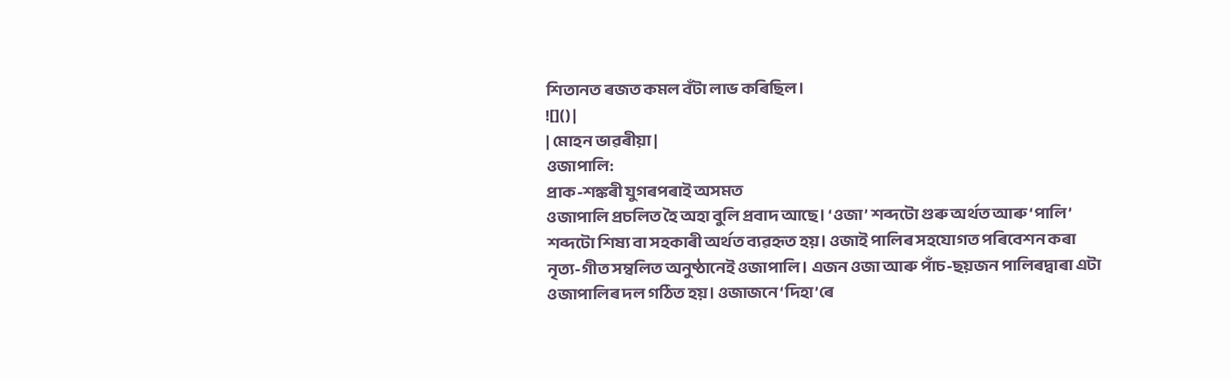শিতানত ৰজত কমল বঁটা লাভ কৰিছিল।
![]() |
| মোহন ভাৱৰীয়া |
ওজাপালি:
প্ৰাক-শঙ্কৰী যুগৰপৰাই অসমত
ওজাপালি প্ৰচলিত হৈ অহা বুলি প্ৰবাদ আছে। ‘ওজা’ শব্দটো গুৰু অৰ্থত আৰু ‘পালি’
শব্দটো শিষ্য বা সহকাৰী অৰ্থত ব্যৱহৃত হয়। ওজাই পালিৰ সহযোগত পৰিবেশন কৰা
নৃত্য-গীত সম্বলিত অনুষ্ঠানেই ওজাপালি। এজন ওজা আৰু পাঁচ-ছয়জন পালিৰদ্বাৰা এটা
ওজাপালিৰ দল গঠিত হয়। ওজাজনে ‘দিহা’ৰে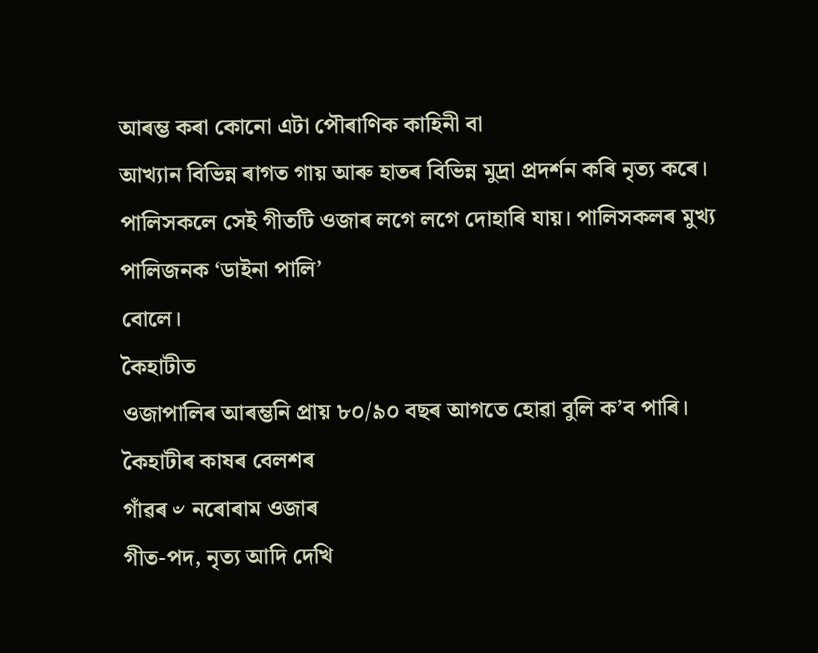আৰম্ভ কৰা কোনো এটা পৌৰাণিক কাহিনী বা
আখ্যান বিভিন্ন ৰাগত গায় আৰু হাতৰ বিভিন্ন মুদ্ৰা প্ৰদৰ্শন কৰি নৃত্য কৰে।
পালিসকলে সেই গীতটি ওজাৰ লগে লগে দোহাৰি যায়। পালিসকলৰ মুখ্য পালিজনক ‘ডাইনা পালি’
বোলে।
কৈহাটীত
ওজাপালিৰ আৰম্ভনি প্ৰায় ৮০/৯০ বছৰ আগতে হোৱা বুলি ক’ব পাৰি। কৈহাটীৰ কাষৰ বেলশৰ
গাঁৱৰ ৺ নৰোৰাম ওজাৰ
গীত-পদ, নৃত্য আদি দেখি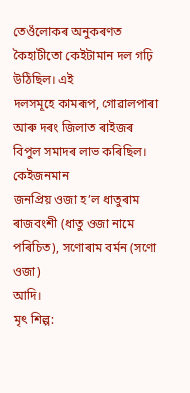তেওঁলোকৰ অনুকৰণত কৈহাটীতো কেইটামান দল গঢ়ি উঠিছিল। এই
দলসমূহে কামৰূপ, গোৱালপাৰা আৰু দৰং জিলাত ৰাইজৰ বিপুল সমাদৰ লাভ কৰিছিল। কেইজনমান
জনপ্ৰিয় ওজা হ’ল ধাতুৰাম ৰাজবংশী (ধাতু ওজা নামে পৰিচিত), সণোৰাম বৰ্মন (সণো ওজা)
আদি।
মৃৎ শিল্প: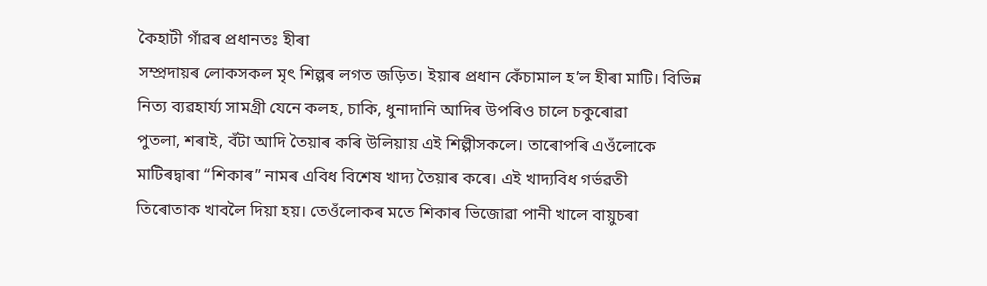কৈহাটী গাঁৱৰ প্ৰধানতঃ হীৰা
সম্প্ৰদায়ৰ লোকসকল মৃৎ শিল্পৰ লগত জড়িত। ইয়াৰ প্ৰধান কেঁচামাল হ’ল হীৰা মাটি। বিভিন্ন
নিত্য ব্যৱহাৰ্য্য সামগ্ৰী যেনে কলহ, চাকি, ধুনাদানি আদিৰ উপৰিও চালে চকুৰোৱা
পুতলা, শৰাই, বঁটা আদি তৈয়াৰ কৰি উলিয়ায় এই শিল্পীসকলে। তাৰোপৰি এওঁলোকে
মাটিৰদ্বাৰা “শিকাৰ” নামৰ এবিধ বিশেষ খাদ্য তৈয়াৰ কৰে। এই খাদ্যবিধ গৰ্ভৱতী
তিৰোতাক খাবলৈ দিয়া হয়। তেওঁলোকৰ মতে শিকাৰ ভিজোৱা পানী খালে বায়ুচৰা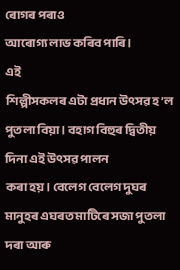ৰোগৰ পৰাও
আৰোগ্য লাভ কৰিব পাৰি।
এই
শিল্পীসকলৰ এটা প্ৰধান উৎসৱ হ’ল পুতলা বিয়া। বহাগ বিহুৰ দ্বিতীয় দিনা এই উৎসৱ পালন
কৰা হয়। বেলেগ বেলেগ দুঘৰ মানুহৰ এঘৰত মাটিৰে সজা পুতলা দৰা আৰু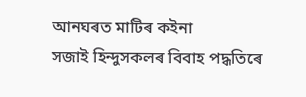আনঘৰত মাটিৰ কইনা
সজাই হিন্দুসকলৰ বিবাহ পদ্ধতিৰে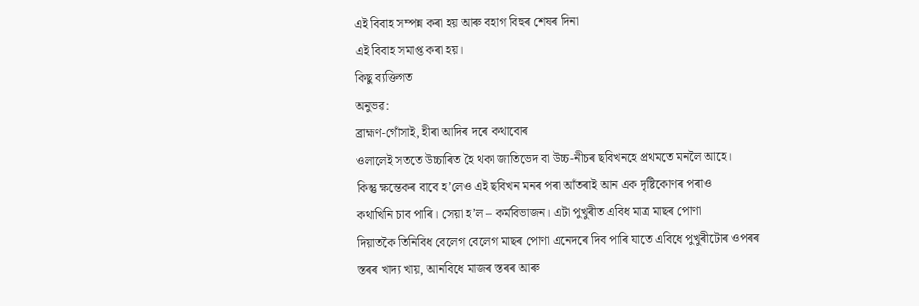এই বিবাহ সম্পন্ন কৰা হয় আৰু বহাগ বিহুৰ শেষৰ দিনা
এই বিবাহ সমাপ্ত কৰা হয়।
কিছু ব্যক্তিগত
অনুভৱ:
ব্ৰাহ্মণ-গোঁসাই, হীৰা আদিৰ দৰে কথাবোৰ
ওলালেই সততে উচ্চাৰিত হৈ থকা জাতিভেদ বা উচ্চ-নীচৰ ছবিখনহে প্ৰথমতে মনলৈ আহে।
কিন্তু ক্ষন্তেকৰ বাবে হ’লেও এই ছবিখন মনৰ পৰা আঁতৰাই আন এক দৃষ্টিকোণৰ পৰাও
কথাখিনি চাব পাৰি। সেয়া হ’ল – কৰ্মবিভাজন। এটা পুখুৰীত এবিধ মাত্ৰ মাছৰ পোণা
দিয়াতকৈ তিনিবিধ বেলেগ বেলেগ মাছৰ পোণা এনেদৰে দিব পাৰি যাতে এবিধে পুখুৰীটোৰ ওপৰৰ
স্তৰৰ খাদ্য খায়, আনবিধে মাজৰ স্তৰৰ আৰু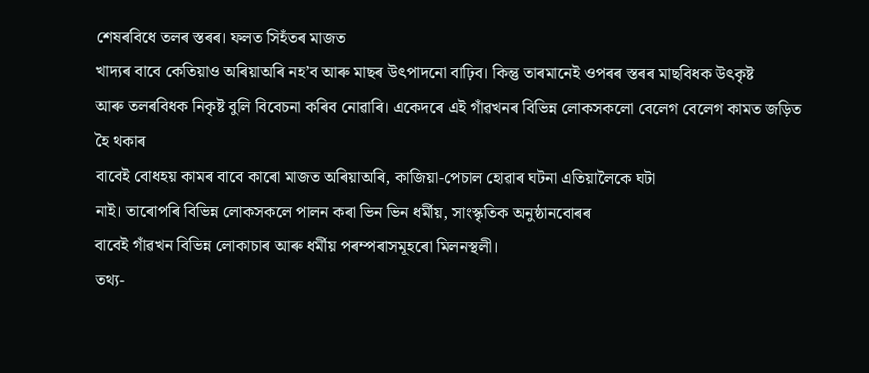শেষৰবিধে তলৰ স্তৰৰ। ফলত সিহঁতৰ মাজত
খাদ্যৰ বাবে কেতিয়াও অৰিয়াঅৰি নহ’ব আৰু মাছৰ উৎপাদনো বাঢ়িব। কিন্তু তাৰমানেই ওপৰৰ স্তৰৰ মাছবিধক উৎকৃষ্ট
আৰু তলৰবিধক নিকৃষ্ট বুলি বিবেচনা কৰিব নোৱাৰি। একেদৰে এই গাঁৱখনৰ বিভিন্ন লোকসকলো বেলেগ বেলেগ কামত জড়িত হৈ থকাৰ
বাবেই বোধহয় কামৰ বাবে কাৰো মাজত অৰিয়াঅৰি, কাজিয়া-পেচাল হোৱাৰ ঘটনা এতিয়ালৈকে ঘটা
নাই। তাৰোপৰি বিভিন্ন লোকসকলে পালন কৰা ভিন ভিন ধৰ্মীয়, সাংস্কৃতিক অনুষ্ঠানবোৰৰ
বাবেই গাঁৱখন বিভিন্ন লোকাচাৰ আৰু ধৰ্মীয় পৰম্পৰাসমূহৰো মিলনস্থলী।
তথ্য-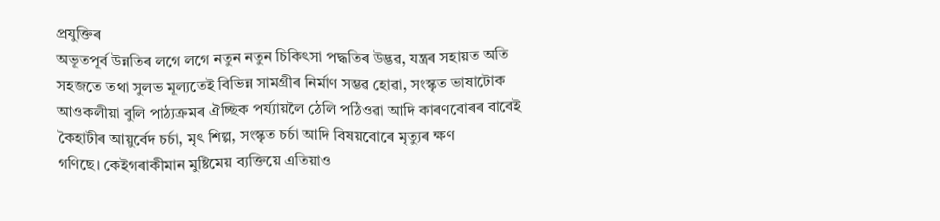প্ৰযুক্তিৰ
অভূতপূৰ্ব উন্নতিৰ লগে লগে নতুন নতুন চিকিৎসা পদ্ধতিৰ উদ্ভৱ, যন্ত্ৰৰ সহায়ত অতি
সহজতে তথা সুলভ মূল্যতেই বিভিন্ন সামগ্ৰীৰ নিৰ্মাণ সম্ভৱ হোৱা, সংস্কৃত ভাষাটোক
আওকলীয়া বুলি পাঠ্যক্ৰমৰ ঐচ্ছিক পৰ্য্যায়লৈ ঠেলি পঠিওৱা আদি কাৰণবোৰৰ বাবেই
কৈহাটীৰ আয়ুৰ্বেদ চৰ্চা, মৃৎ শিল্প, সংস্কৃত চৰ্চা আদি বিষয়বোৰে মৃত্যুৰ ক্ষণ
গণিছে। কেইগৰাকীমান মুষ্টিমেয় ব্যক্তিয়ে এতিয়াও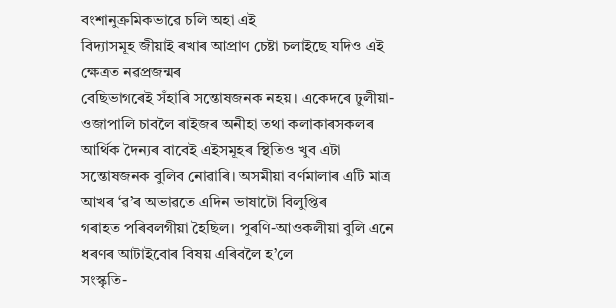বংশানুক্ৰমিকভাৱে চলি অহা এই
বিদ্যাসমূহ জীয়াই ৰখাৰ আপ্ৰাণ চেষ্টা চলাইছে যদিও এই ক্ষেত্ৰত নৱপ্ৰজন্মৰ
বেছিভাগৰেই সঁহাৰি সন্তোষজনক নহয়। একেদৰে ঢুলীয়া-ওজাপালি চাবলৈ ৰাইজৰ অনীহা তথা কলাকাৰসকলৰ
আৰ্থিক দৈন্যৰ বাবেই এইসমূহৰ স্থিতিও খুব এটা সন্তোষজনক বুলিব নোৱাৰি। অসমীয়া বৰ্ণমালাৰ এটি মাত্ৰ আখৰ ‘ৱ’ৰ অভাৱতে এদিন ভাষাটো বিলুপ্তিৰ
গৰাহত পৰিবলগীয়া হৈছিল। পুৰণি-আওকলীয়া বুলি এনে ধৰণৰ আটাইবোৰ বিষয় এৰিবলৈ হ’লে
সংস্কৃতি-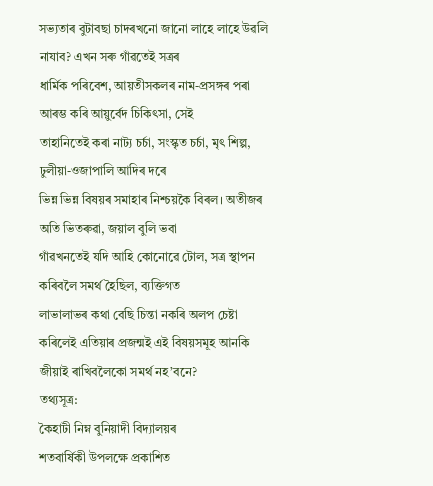সভ্যতাৰ বুটাবছা চাদৰখনো জানো লাহে লাহে উৱলি নাযাব? এখন সৰু গাঁৱতেই সত্ৰৰ
ধাৰ্মিক পৰিবেশ, আয়তীসকলৰ নাম-প্ৰসঙ্গৰ পৰা আৰম্ভ কৰি আয়ুৰ্বেদ চিকিৎসা, সেই
তাহানিতেই কৰা নাট্য চৰ্চা, সংস্কৃত চৰ্চা, মৃৎ শিল্প, ঢুলীয়া-ওজাপালি আদিৰ দৰে
ভিন্ন ভিন্ন বিষয়ৰ সমাহাৰ নিশ্চয়কৈ বিৰল। অতীজৰ অতি ভিতৰুৱা, জয়াল বুলি ভবা
গাঁৱখনতেই যদি আহি কোনোৱে টোল, সত্ৰ স্থাপন কৰিবলৈ সমৰ্থ হৈছিল, ব্যক্তিগত
লাভালাভৰ কথা বেছি চিন্তা নকৰি অলপ চেষ্টা কৰিলেই এতিয়াৰ প্ৰজন্মই এই বিষয়সমূহ আনকি
জীয়াই ৰাখিবলৈকো সমৰ্থ নহ’বনে?
তথ্যসূত্ৰ:
কৈহাটী নিম্ন বুনিয়াদী বিদ্যালয়ৰ
শতবাৰ্ষিকী উপলক্ষে প্ৰকাশিত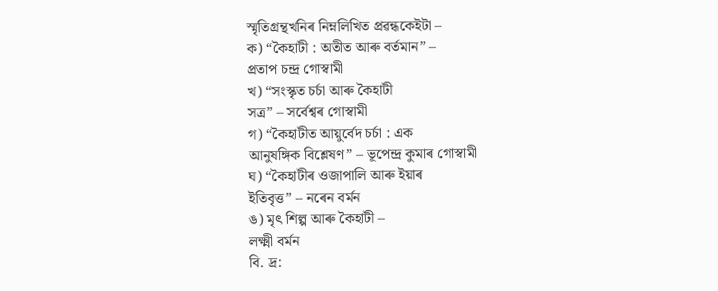স্মৃতিগ্ৰন্থখনিৰ নিম্নলিখিত প্ৰৱন্ধকেইটা –
ক) “কৈহাটী : অতীত আৰু বৰ্তমান” –
প্ৰতাপ চন্দ্ৰ গোস্বামী
খ) “সংস্কৃত চৰ্চা আৰু কৈহাটী
সত্ৰ” – সৰ্বেশ্বৰ গোস্বামী
গ) “কৈহাটীত আয়ুৰ্বেদ চৰ্চা : এক
আনুষঙ্গিক বিশ্লেষণ” – ভূপেন্দ্ৰ কুমাৰ গোস্বামী
ঘ) “কৈহাটীৰ ওজাপালি আৰু ইয়াৰ
ইতিবৃত্ত” – নৰেন বৰ্মন
ঙ) মৃৎ শিল্প আৰু কৈহাটী –
লক্ষ্মী বৰ্মন
বি. দ্ৰ: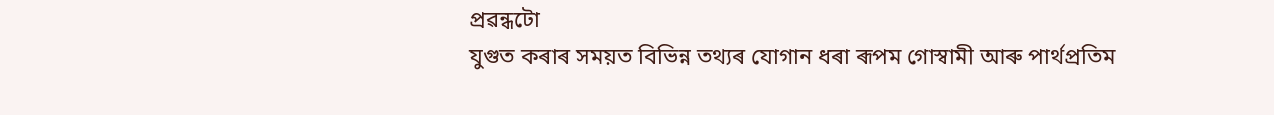প্ৰৱন্ধটো
যুগুত কৰাৰ সময়ত বিভিন্ন তথ্যৰ যোগান ধৰা ৰূপম গোস্বামী আৰু পাৰ্থপ্ৰতিম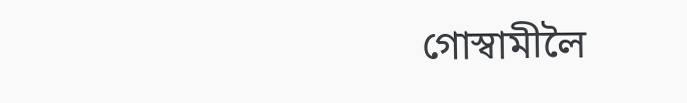গোস্বামীলৈ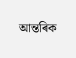আন্তৰিক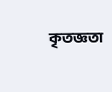কৃতজ্ঞতা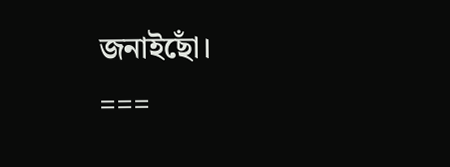জনাইছোঁ।
===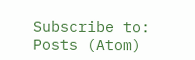Subscribe to:
Posts (Atom)